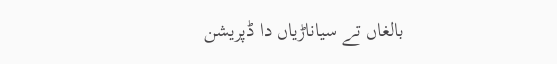بالغاں تے سیاناڑیاں دا ڈپریشن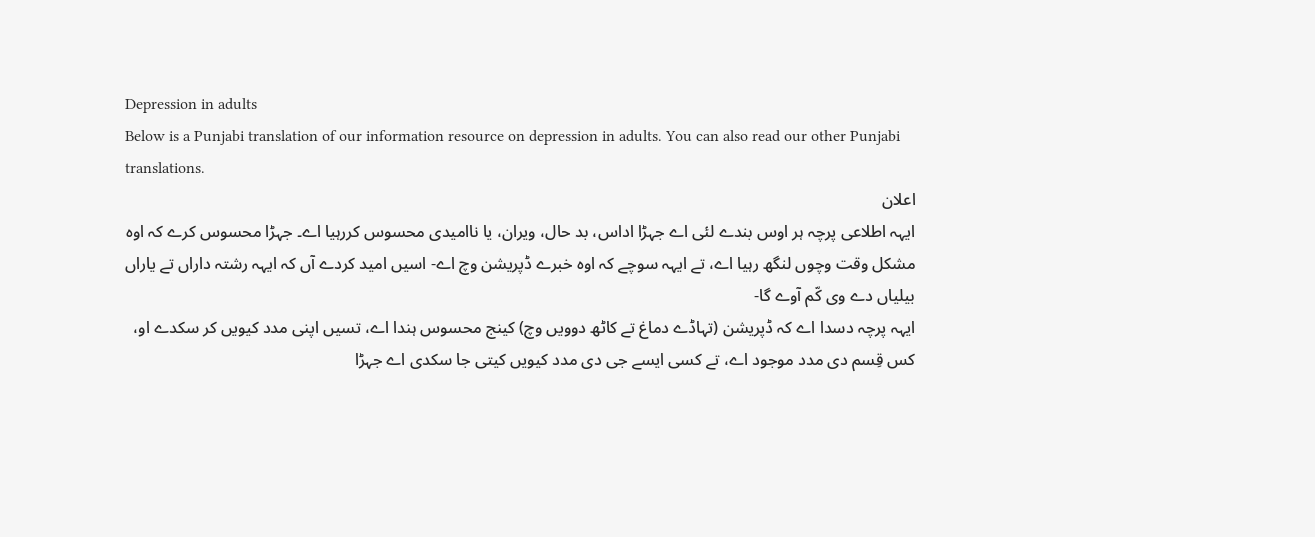Depression in adults
Below is a Punjabi translation of our information resource on depression in adults. You can also read our other Punjabi translations.
اعلان
ایہہ اطلاعی پرچہ ہر اوس بندے لئی اے جہڑا اداس، بد حال، ویران، یا ناامیدی محسوس کررہیا اے۔ جہڑا محسوس کرے کہ اوہ مشکل وقت وچوں لنگھ رہیا اے، تے ایہہ سوچے کہ اوہ خبرے ڈپریشن وچ اے- اسیں امید کردے آں کہ ایہہ رشتہ داراں تے یاراں بیلیاں دے وی کّم آوے گا-
ایہہ پرچہ دسدا اے کہ ڈپریشن (تہاڈے دماغ تے کاٹھ دوویں وچ) کینج محسوس ہندا اے، تسیں اپنی مدد کیویں کر سکدے او، کس قِسم دی مدد موجود اے، تے کسی ایسے جی دی مدد کیویں کیتی جا سکدی اے جہڑا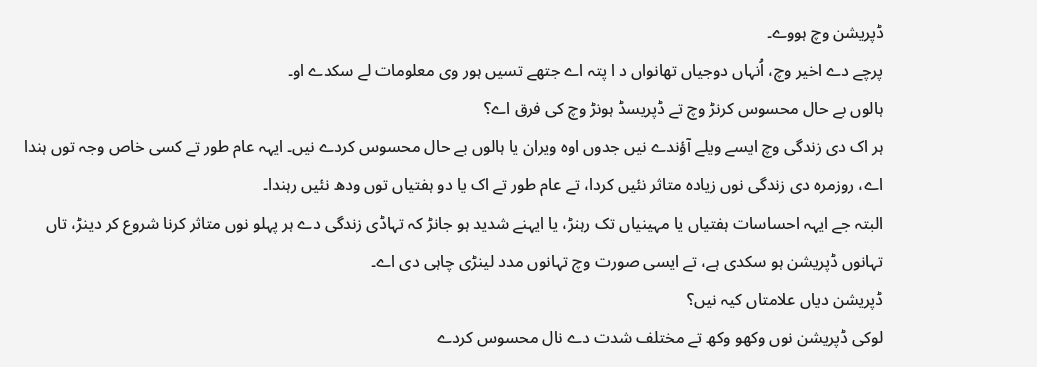ڈپریشن وچ ہووے۔
پرچے دے اخیر وچ، اُنہاں دوجیاں تھانواں د ا پتہ اے جتھے تسیں ہور وی معلومات لے سکدے او۔
ہالوں بے حال محسوس کرنڑ وچ تے ڈپریسڈ ہونڑ وچ کی فرق اے؟
ہر اک دی زندگی وچ ایسے ویلے آؤندے نیں جدوں اوہ ویران یا ہالوں بے حال محسوس کردے نیں۔ ایہہ عام طور تے کسی خاص وجہ توں ہندا اے، روزمرہ دی زندگی نوں زیادہ متاثر نئیں کردا، تے عام طور تے اک یا دو ہفتیاں توں ودھ نئیں رہندا۔
البتہ جے ایہہ احساسات ہفتیاں یا مہینیاں تک رہنڑ، یا ایہنے شدید ہو جانڑ کہ تہاڈی زندگی دے ہر پہلو نوں متاثر کرنا شروع کر دینڑ، تاں تہانوں ڈپریشن ہو سکدی ہے، تے ایسی صورت وچ تہانوں مدد لینڑی چاہی دی اے۔
ڈپریشن دیاں علامتاں کیہ نیں؟
لوکی ڈپریشن نوں وکھو وکھ تے مختلف شدت دے نال محسوس کردے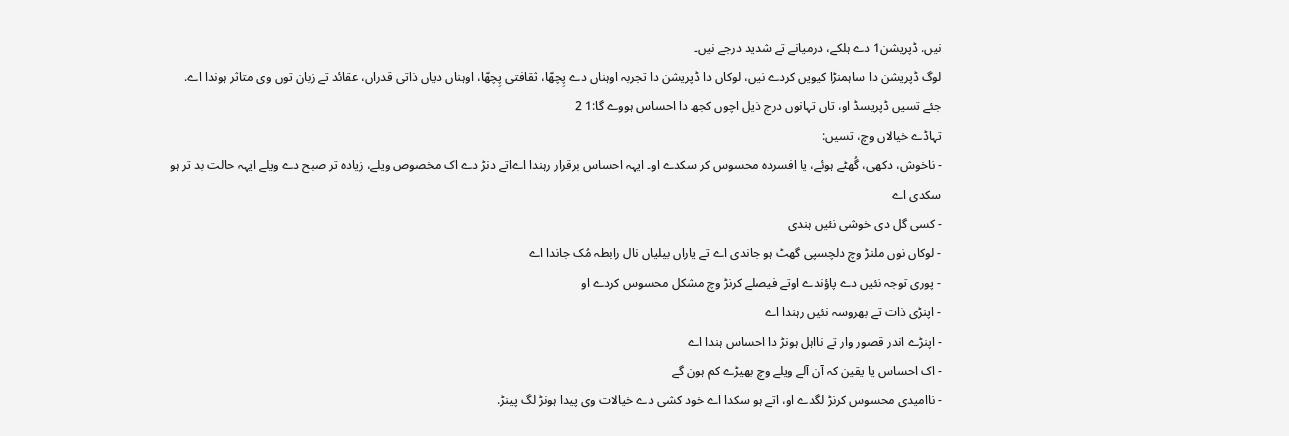نیں. ڈپریشن1 دے ہلکے، درمیانے تے شدید درجے نیں۔
لوگ ڈپریشن دا ساہمنڑا کیویں کردے نیں، لوکاں دا ڈپریشن دا تجربہ اوہناں دے پِچھّا، ثقافتی پِچھّا، اوہناں دیاں ذاتی قدراں، عقائد تے زبان توں وی متاثر ہوندا اے.
جئے تسیں ڈپریسڈ او، تاں تہانوں درج ذیل اچوں کجھ دا احساس ہووے گا:1 2
تہاڈے خیالاں وچ، تسیں:
- ناخوش، دکھی، گُھٹے ہوئے، یا افسردہ محسوس کر سکدے او۔ ایہہ احساس برقرار رہندا اےاتے دنڑ دے اک مخصوص ویلے، زیادہ تر صبح دے ویلے ایہہ حالت بد تر ہو سکدی اے
- کسی گل دی خوشی نئیں ہندی
- لوکاں نوں ملنڑ وچ دلچسپی گھٹ ہو جاندی اے تے یاراں بیلیاں نال رابطہ مُک جاندا اے
- پوری توجہ نئیں دے پاؤندے اوتے فیصلے کرنڑ وچ مشکل محسوس کردے او
- اپنڑی ذات تے بھروسہ نئیں رہندا اے
- اپنڑے اندر قصور وار تے نااہل ہونڑ دا احساس ہندا اے
- اک احساس یا یقین کہ آن آلے ویلے وچ بھیڑے کم ہون گے
- ناامیدی محسوس کرنڑ لگدے او، اتے ہو سکدا اے خود کشی دے خیالات وی پیدا ہونڑ لگ پینڑ.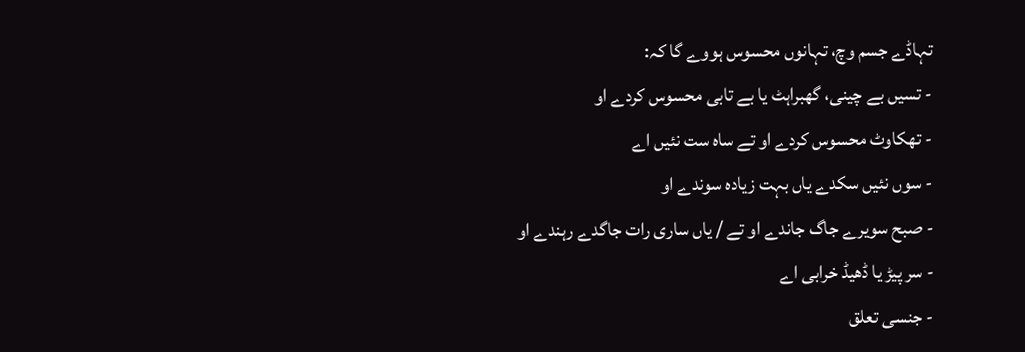تہاڈے جسم وچ، تہانوں محسوس ہووے گا کہ:
- تسیں بے چینی، گھبراہٹ یا بے تابی محسوس کردے او
- تھکاوٹ محسوس کردے او تے ساہ ست نئیں اے
- سوں نئیں سکدے یاں بہت زیادہ سوندے او
- صبح سویرے جاگ جاندے او تے / یاں ساری رات جاگدے رہندے او
- سر پیڑ یا ڈھیڈ خرابی اے
- جنسی تعلق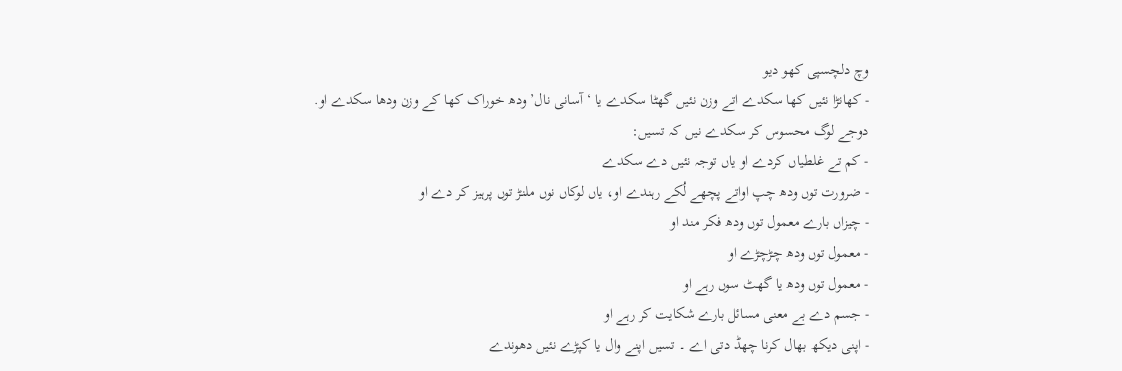وچ دلچسپی کھو دیو
- کھانڑا نئیں کھا سکدے اتے وزن نئیں گھٹا سکدے یا ‘آسانی نال’ ودھ خوراک کھا کے وزن ودھا سکدے او.
دوجے لوگ محسوس کر سکدے نیں کہ تسیں:
- کم تے غلطیاں کردے او یاں توجہ نئیں دے سکدے
- ضرورت توں ودھ چپ اواتے پچھے لُکے رہندے او، یاں لوکاں نوں ملنڑ توں پرہیز کر دے او
- چیزاں بارے معمول توں ودھ فکر مند او
- معمول توں ودھ چڑچڑے او
- معمول توں ودھ یا گھٹ سوں رہے او
- جسم دے بے معنی مسائل بارے شکایت کر رہے او
- اپنی دیکھ بھال کرنا چھڈ دتی اے ۔ تسیں اپنے وال یا کپڑے نئیں دھوندے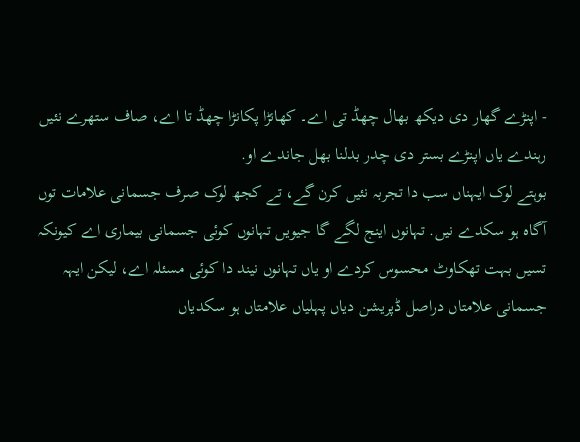- اپنڑے گھار دی دیکھ بھال چھڈ تی اے۔ کھانڑا پکانڑا چھڈ تا اے، صاف ستھرے نئیں رہندے یاں اپنڑے بستر دی چدر بدلنا بھل جاندے او.
بوہتے لوک ایہناں سب دا تجربہ نئیں کرن گے، تے کجھ لوک صرف جسمانی علامات توں آگاہ ہو سکدے نیں. تہانوں اینج لگے گا جیویں تہانوں کوئی جسمانی بیماری اے کیونکہ تسیں بہت تھکاوٹ محسوس کردے او یاں تہانوں نیند دا کوئی مسئلہ اے، لیکن ایہہ جسمانی علامتاں دراصل ڈپریشن دیاں پہلیاں علامتاں ہو سکدیاں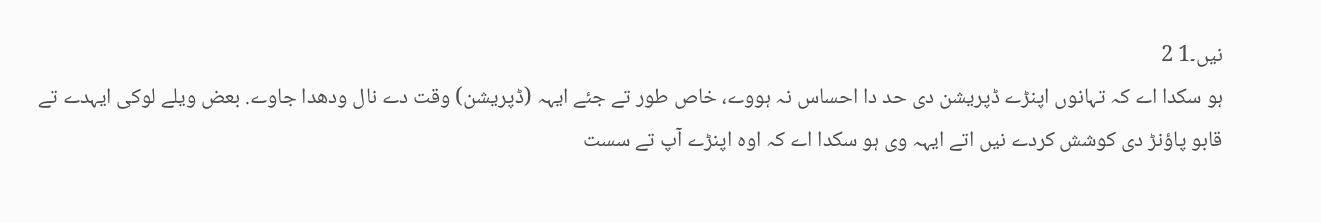نیں۔1 2
ہو سکدا اے کہ تہانوں اپنڑے ڈپریشن دی حد دا احساس نہ ہووے، خاص طور تے جئے ایہہ (ڈپریشن) وقت دے نال ودھدا جاوے. بعض ویلے لوکی ایہدے تے قابو پاؤنڑ دی کوشش کردے نیں اتے ایہہ وی ہو سکدا اے کہ اوہ اپنڑے آپ تے سست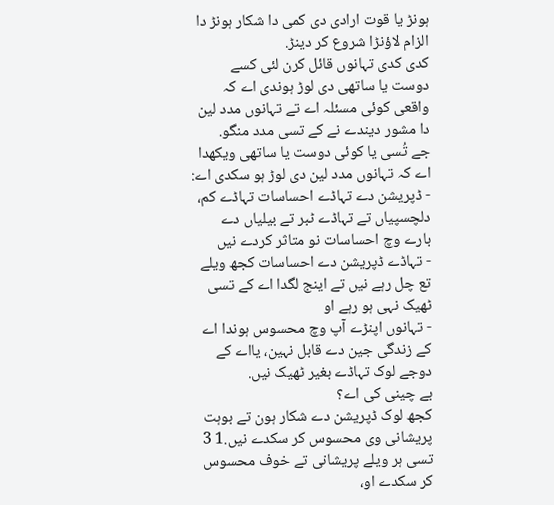ہونڑ یا قوت ارادی دی کمی دا شکار ہونڑ دا الزام لاؤنڑا شروع کر دینڑ.
کدی کدی تہانوں قائل کرن لئی کسے دوست یا ساتھی دی لوڑ ہوندی اے کہ واقعی کوئی مسئلہ اے تے تہانوں مدد لین دا مشور دیندے نے کے تسی مدد منگو.
جے تُسی یا کوئی دوست یا ساتھی ویکھدا اے کہ تہانوں مدد لین دی لوڑ ہو سکدی اے:
- ڈپریشن دے تہاڈے احساسات تہاڈے کم، دلچسپیاں تے تہاڈے ٹبر تے بیلیاں دے بارے وچ احساسات نو متاثر کردے نیں
- تہاڈے ڈپریشن دے احساسات کجھ ویلے تع چل رہے نیں تے اینج لگدا اے کے تسی ٹھیک نہی ہو رہے او
- تہانوں اپنڑے آپ وچ محسوس ہوندا اے کے زندگی جین دے قابل نہین، یااے کے دوجے لوک تہاڈے بغیر ٹھیک نیں.
بے چینی کی اے؟
کجھ لوک ڈپریشن دے شکار ہون تے بوہت پریشانی وی محسوس کر سکدے نیں.1 3
تسی ہر ویلے پریشانی تے خوف محسوس کر سکدے او،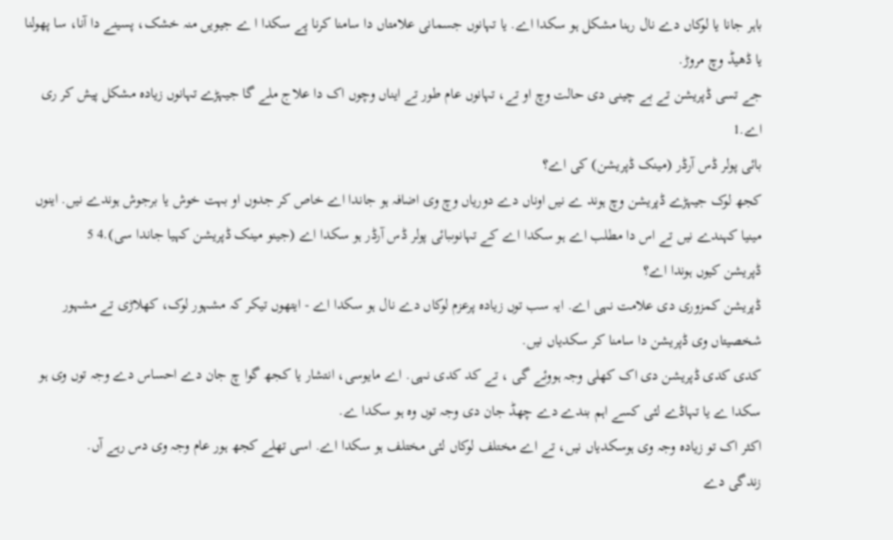باہر جانا یا لوکاں دے نال رہنا مشکل ہو سکدا اے. یا تہانوں جسمانی علامتاں دا سامنا کرنا پے سکدا ا ے جیویں منہ خشک، پسینے دا آنا، سا پھولنا یا ڈھیڈ وچ مروڑ.
جے تسی ڈپریشن تے بے چینی دی حالت وچ او تے، تہانوں عام طور تے ایناں وچوں اک دا علاج ملے گا جیہڑے تہانوں زیادہ مشکل پیش کر ری اے.1
بائی پولر ڈس آرڈر (مینک ڈپریشن) کی اے؟
کجھ لوک جیہڑے ڈپریشن وچ ہوند ے نیں اوناں دے دوریاں وچ وی اضافہ ہو جاندا اے خاص کر جدوں او بہت خوش یا برجوش ہوندے نیں. اینوں مینیا کہندے نیں تے اس دا مطلب اے ہو سکدا اے کے تہانوںبائی پولر ڈس آرڈر ہو سکدا اے (جینو مینک ڈپریشن کہیا جاندا سی).4 5
ڈپریشن کیوں ہوندا اے؟
ڈپریشن کمزوری دی علامت نہی اے. ایہ سب توں زیادہ پرعزم لوکاں دے نال ہو سکدا اے - ایتھوں تیکر کہ مشہور لوک، کھلاڑی تے مشہور شخصیتاں وی ڈپریشن دا سامنا کر سکدیاں نیں.
کدی کدی ڈپریشن دی اک کھلی وجہ ہووئے گی ، تے کد کدی نہی. اے مایوسی، انتشار یا کجھ گوا چ جان دے احساس دے وجہ توں وی ہو سکدا ے یا تہاڈے لئی کسے اہم بندے دے چھڈ جان دی وجہ توں وہ ہو سکدا ے.
اکثر اک تو زیادہ وجہ وی ہوسکدیاں نیں، تے اے مختلف لوکاں لئی مختلف ہو سکدا اے. اسی تھلے کجھ ہور عام وجہ وی دس رہے آں.
زندگی دے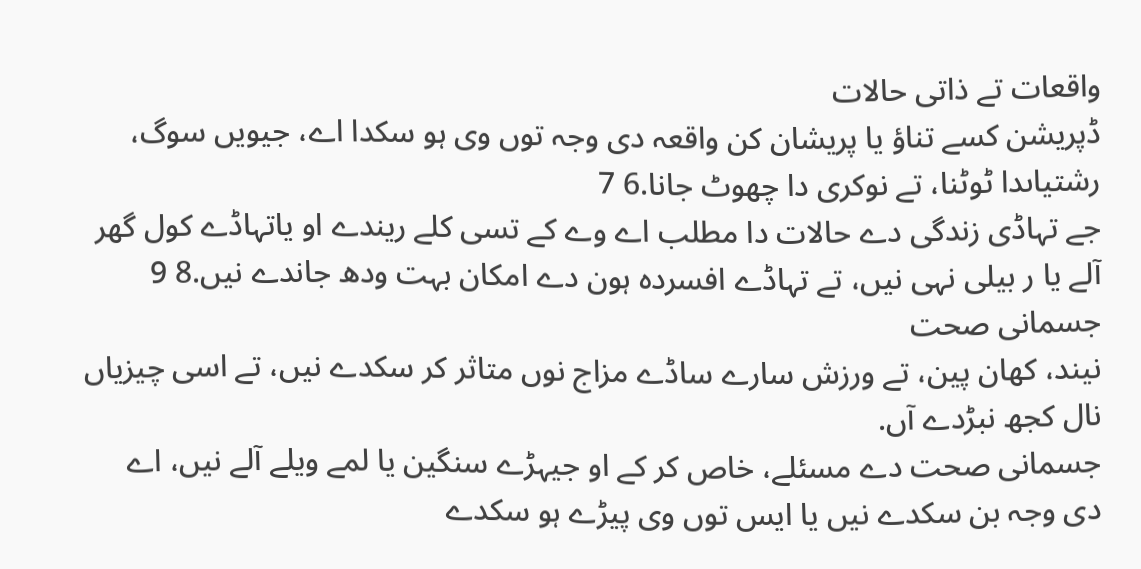واقعات تے ذاتی حالات
ڈپریشن کسے تناؤ یا پریشان کن واقعہ دی وجہ توں وی ہو سکدا اے، جیویں سوگ، رشتیاںدا ٹوٹنا، تے نوکری دا چھوٹ جانا.6 7
جے تہاڈی زندگی دے حالات دا مطلب اے وے کے تسی کلے ریندے او یاتہاڈے کول گھر آلے یا ر بیلی نہی نیں، تے تہاڈے افسردہ ہون دے امکان بہت ودھ جاندے نیں.8 9
جسمانی صحت
نیند، کھان پین، تے ورزش سارے ساڈے مزاج نوں متاثر کر سکدے نیں، تے اسی چیزیاں نال کجھ نبڑدے آں.
جسمانی صحت دے مسئلے، خاص کر کے او جیہڑے سنگین یا لمے ویلے آلے نیں، اے دی وجہ بن سکدے نیں یا ایس توں وی پیڑے ہو سکدے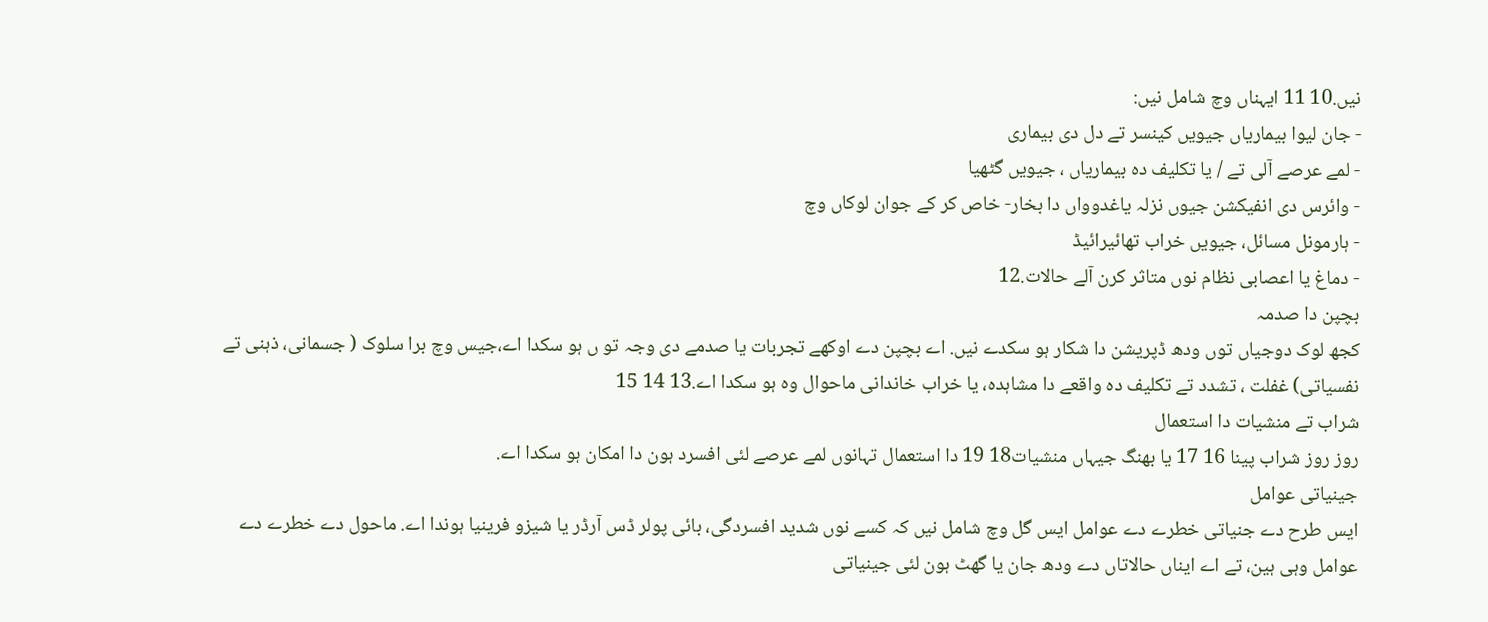نیں.10 11 ایہناں وچ شامل نیں:
- جان لیوا بیماریاں جیویں کینسر تے دل دی بیماری
- لمے عرصے آلی تے / یا تکلیف دہ بیماریاں ، جیویں گٹھیا
- وائرس دی انفیکشن جیوں نزلہ یاغدوواں دا بخار- خاص کر کے جوان لوکاں وچ
- ہارمونل مسائل، جیویں خراب تھائیرائیڈ
- دماغ یا اعصابی نظام نوں متاثر کرن آلے حالات.12
بچپن دا صدمہ
کجھ لوک دوجیاں توں ودھ ڈپریشن دا شکار ہو سکدے نیں. اے بچپن دے اوکھے تجربات یا صدمے دی وجہ تو ں ہو سکدا اے،جیس وچ برا سلوک ( جسمانی، ذہنی تے نفسیاتی) غفلت ، تشدد تے تکلیف دہ واقعے دا مشاہدہ، یا خراب خاندانی ماحوال وہ ہو سکدا اے.13 14 15
شراب تے منشیات دا استعمال
روز روز شراب پینا 16 17 یا بھنگ جیہاں منشیات18 19 دا استعمال تہانوں لمے عرصے لئی افسرد ہون دا امکان ہو سکدا اے.
جینیاتی عوامل
ایس طرح دے جنیاتی خطرے دے عوامل ایس گل وچ شامل نیں کہ کسے نوں شدید افسردگی، بائی پولر ڈس آرڈر یا شیزو فرینیا ہوندا اے. ماحول دے خطرے دے عوامل وہی ہین، تے اے ایناں حالاتاں دے ودھ جان یا گھٹ ہون لئی جینیاتی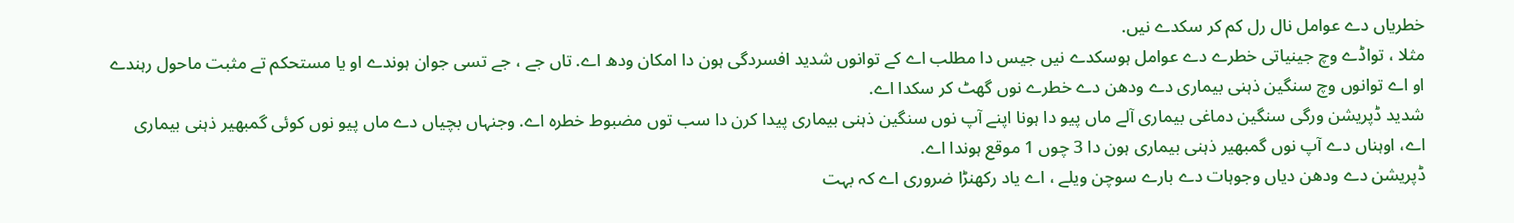خطریاں دے عوامل نال رل کم کر سکدے نیں.
مثلا ، تواڈے وچ جینیاتی خطرے دے عوامل ہوسکدے نیں جیس دا مطلب اے کے توانوں شدید افسردگی ہون دا امکان ودھ اے. تاں جے ، جے تسی جوان ہوندے او یا مستحکم تے مثبت ماحول رہندے او اے توانوں وچ سنگین ذہنی بیماری دے ودھن دے خطرے نوں گھٹ کر سکدا اے.
شدید ڈپریشن ورگی سنگین دماغی بیماری آلے ماں پیو دا ہونا اپنے آپ نوں سنگین ذہنی بیماری پیدا کرن دا سب توں مضبوط خطرہ اے. وجنہاں بچیاں دے ماں پیو نوں کوئی گمبھیر ذہنی بیماری اے، اوہناں دے آپ نوں گمبھیر ذہنی بیماری ہون دا 3 چوں 1 موقع ہوندا اے.
ڈپریشن دے ودھن دیاں وجوہات دے بارے سوچن ویلے ، اے یاد رکھنڑا ضروری اے کہ بہت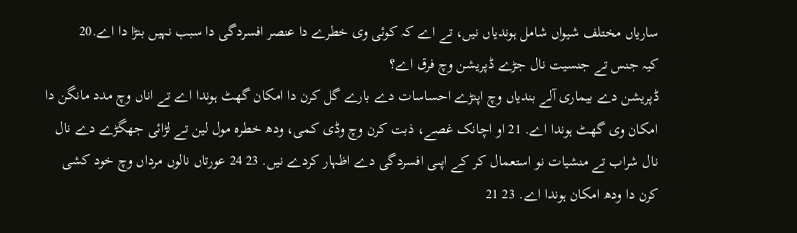ساریاں مختلف شیواں شامل ہوندیاں نیں، تے اے کہ کوئی وی خطرے دا عنصر افسردگی دا سبب نہیں بنڑا دا اے.20
کیہ جنس تے جنسیت نال جڑے ڈپریشن وچ فرق اے؟
ڈپریشن دے بیماری آلے بندیاں وچ اپنڑے احساسات دے بارے گل کرن دا امکان گھٹ ہوندا اے تے اناں وچ مدد مانگن دا امکان وی گھٹ ہوندا اے. 21 او اچانک غصے، ذبت کرن وچ وڈی کمی، ودھ خطرہ مول لین تے لڑائی جھگڑے دے نال نال شراب تے منشیات نو استعمال کر کے اپںی افسردگی دے اظہار کردے نیں. 23 24 عورتاں نالوں مرداں وچ خود کشی کرن دا ودھ امکان ہوندا اے. 23 21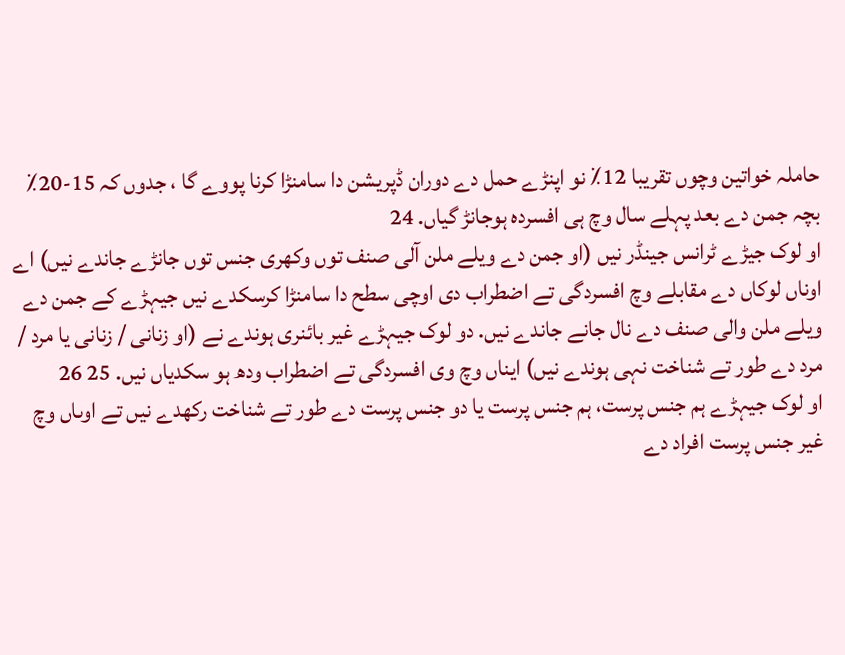حاملہ خواتین وچوں تقریبا 12٪ نو اپنڑے حمل دے دوران ڈپریشن دا سامنڑا کرنا پووے گا ، جدوں کہ 15-20٪ بچہ جمن دے بعد پہلے سال وچ ہی افسردہ ہوجانڑ گیاں. 24
او لوک جیڑے ٹرانس جینڈر نیں (او جمن دے ویلے ملن آلی صنف توں وکھری جنس توں جانڑے جاندے نیں) اے اوناں لوکاں دے مقابلے وچ افسردگی تے اضطراب دی اوچی سطح دا سامنڑا کرسکدے نیں جیہڑے کے جمن دے ویلے ملن والی صنف دے نال جانے جاندے نیں. دو لوک جیہڑے غیر بائنری ہوندے نے (او زنانی / زنانی یا مرد / مرد دے طور تے شناخت نہی ہوندے نیں) ایناں وچ وی افسردگی تے اضطراب ودھ ہو سکدیاں نیں. 25 26
او لوک جیہڑے ہم جنس پرست، ہم جنس پرست یا دو جنس پرست دے طور تے شناخت رکھدے نیں تے اوںاں وچ غیر جنس پرست افراد دے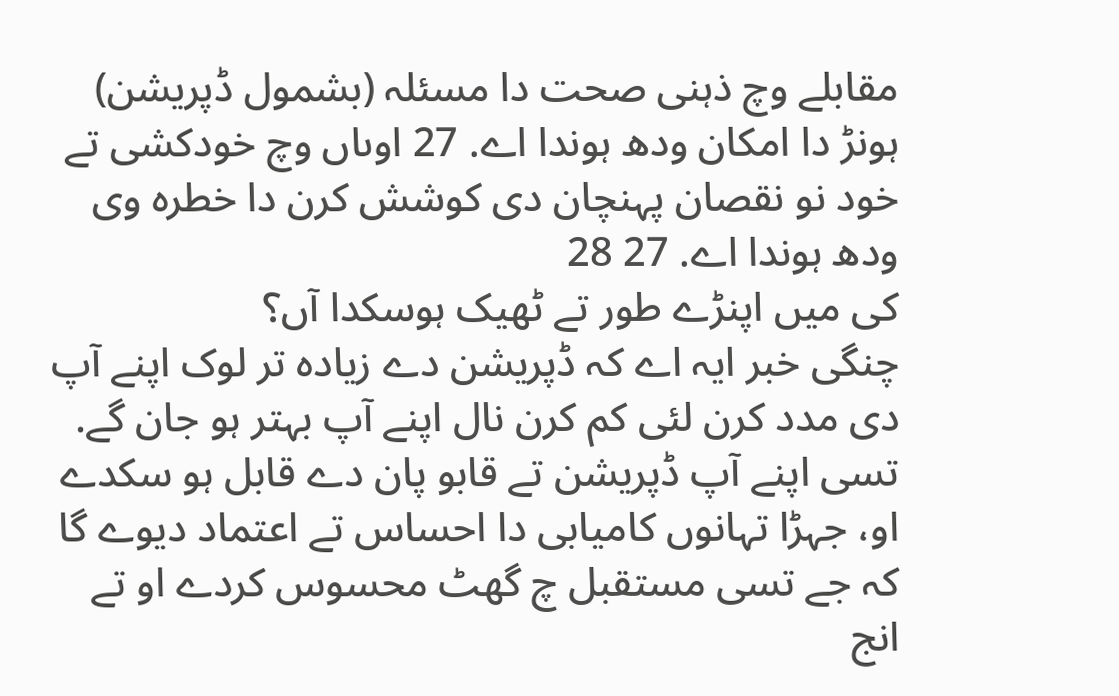مقابلے وچ ذہنی صحت دا مسئلہ (بشمول ڈپریشن) ہونڑ دا امکان ودھ ہوندا اے. 27 اوںاں وچ خودکشی تے خود نو نقصان پہنچان دی کوشش کرن دا خطرہ وی ودھ ہوندا اے. 27 28
کی میں اپنڑے طور تے ٹھیک ہوسکدا آں؟
چنگی خبر ایہ اے کہ ڈپریشن دے زیادہ تر لوک اپنے آپ دی مدد کرن لئی کم کرن نال اپنے آپ بہتر ہو جان گے. تسی اپنے آپ ڈپریشن تے قابو پان دے قابل ہو سکدے او، جہڑا تہانوں کامیابی دا احساس تے اعتماد دیوے گا کہ جے تسی مستقبل چ گھٹ محسوس کردے او تے انج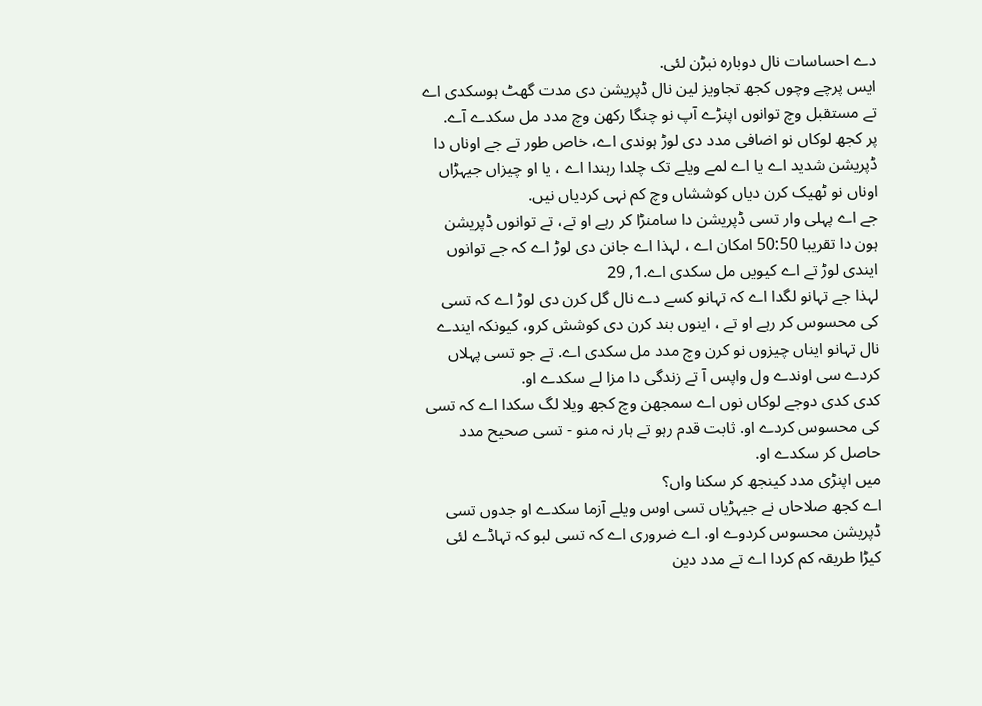دے احساسات نال دوبارہ نبڑن لئی.
ایس پرچے وچوں کجھ تجاویز لین نال ڈپریشن دی مدت گھٹ ہوسکدی اے تے مستقبل وچ توانوں اپنڑے آپ نو چنگا رکھن وچ مدد مل سکدے آے.
پر کجھ لوکاں نو اضافی مدد دی لوڑ ہوندی اے، خاص طور تے جے اوناں دا ڈپریشن شدید اے یا اے لمے ویلے تک چلدا رہندا اے ، یا او چیزاں جیہڑاں اوناں نو ٹھیک کرن دیاں کوششاں وچ کم نہی کردیاں نیں.
جے اے پہلی وار تسی ڈپریشن دا سامنڑا کر رہے او تے، تے توانوں ڈپریشن ہون دا تقریبا 50:50 امکان اے ، لہذا اے جانن دی لوڑ اے کہ جے توانوں ایندی لوڑ تے اے کیویں مل سکدی اے.1, 29
لہذا جے تہانو لگدا اے کہ تہانو کسے دے نال گل کرن دی لوڑ اے کہ تسی کی محسوس کر رہے او تے ، اینوں بند کرن دی کوشش کرو، کیونکہ ایندے نال تہانو ایناں چیزوں نو کرن وچ مدد مل سکدی اے. تے جو تسی پہلاں کردے سی اوندے ول واپس آ تے زندگی دا مزا لے سکدے او.
کدی کدی دوجے لوکاں نوں اے سمجھن وچ کجھ ویلا لگ سکدا اے کہ تسی کی محسوس کردے او. ثابت قدم رہو تے ہار نہ منو - تسی صحیح مدد حاصل کر سکدے او.
میں اپنڑی مدد کینجھ کر سکنا واں؟
اے کجھ صلاحاں نے جیہڑیاں تسی اوس ویلے آزما سکدے او جدوں تسی ڈپریشن محسوس کردوے او. اے ضروری اے کہ تسی لبو کہ تہاڈے لئی کیڑا طریقہ کم کردا اے تے مدد دین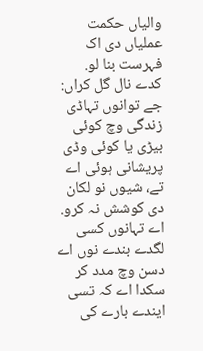والیاں حکمت عملیاں دی اک فہرست بنا لو.
کدے نال گل کراں: جے توانوں تہاڈی زندگی وچ کوئی بیڑی یا کوئی وڈی پریشانی ہوئی اے تے، شیوں نو لکان دی کوشش نہ کرو. اے تہانوں کسی لگدے بندے نوں اے دسن وچ مدد کر سکدا اے کہ تسی ایندے بارے کی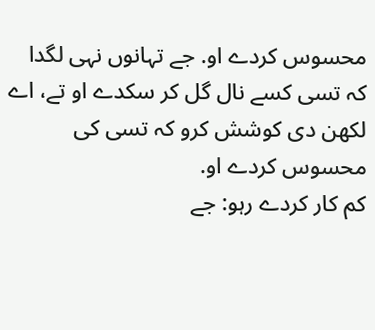محسوس کردے او. جے تہانوں نہی لگدا کہ تسی کسے نال گل کر سکدے او تے، اے لکھن دی کوشش کرو کہ تسی کی محسوس کردے او.
کم کار کردے رہو: جے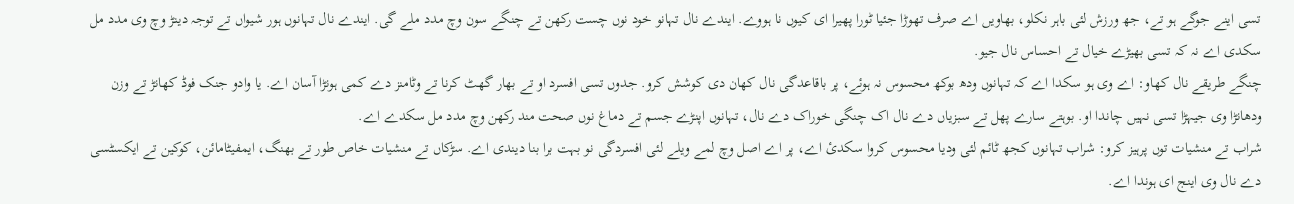تسی اینے جوگے ہو تے، جھ ورزش لئی باہر نکلو، بھاویں اے صرف تھوڑا جئیا ٹورا پھیرا ای کیوں نا ہووے. ایندے نال تہانو خود نوں چست رکھن تے چنگے سون وچ مدد ملے گی. ایندے نال تہانوں ہور شیواں تے توجہ دینڑ وچ وی مدد مل سکدی اے نہ کہ تسی بھیڑے خیال تے احساس نال جیو.
چنگے طریقے نال کھاو: اے وی ہو سکدا اے کہ تہانوں ودھ بوکھ محسوس نہ ہوئے، پر باقاعدگی نال کھان دی کوشش کرو. جدوں تسی افسرد او تے بھار گھٹ کرنا تے وٹامنز دے کمی ہونڑا آسان اے. یا وادو جنک فوڈ کھانڑ تے وزن ودھانڑا وی جیہڑا تسی نہیں چاندا او. بوہتے سارے پھل تے سبزیاں دے نال اک چنگی خوراک دے نال، تہانوں اپنڑے جسم تے دماغ نوں صحت مند رکھن وچ مدد مل سکدے اے.
شراب تے منشیات توں پرہیز کرو: شراب تہانوں کجھ ٹائم لئی ودیا محسوس کروا سکدئ اے، پر اے اصل وچ لمے ویلے لئی افسردگی نو بہت برا بنا دیندی اے. سڑکاں تے منشیات خاص طور تے بھنگ، ایمفیٹامائن، کوکین تے ایکسٹسی دے نال وی اینج ای ہوندا اے.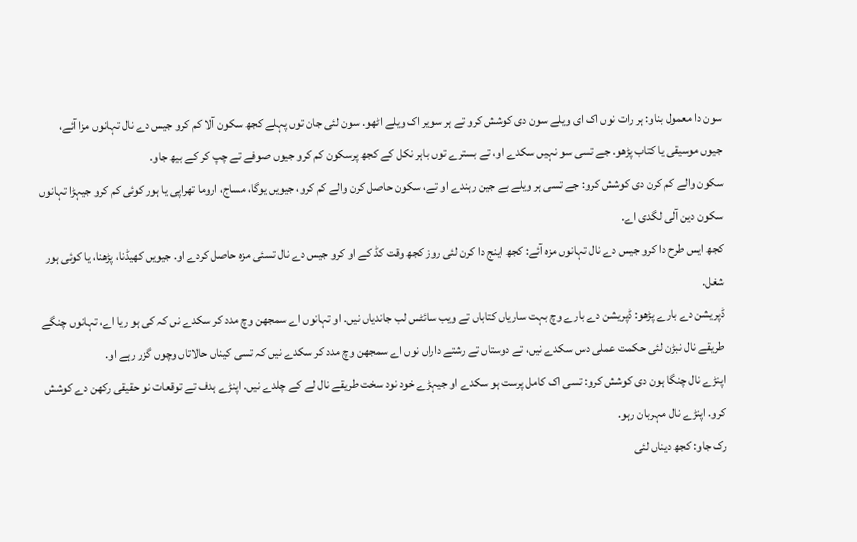سون دا معمول بناو: ہر رات نوں اک ای ویلے سون دی کوشش کرو تے ہر سویر اک ویلے اٹھو. سون لئی جان توں پہلے کجھ سکون آلا کم کرو جیس دے نال تہانوں مزا آئے، جیوں موسیقی یا کتاب پڑھو. جے تسی سو نہیں سکدے او، تے بسترے توں باہر نکل کے کجھ پرسکون کم کرو جیوں صوفے تے چپ کر کے بیھ جاو.
سکون والے کم کرن دی کوشش کرو: جے تسی ہر ویلے بے جین رہندے او تے، سکون حاصل کرن والے کم کرو، جیویں یوگا، مساج، اروما تھراپی یا ہور کوئی کم کرو جیہڑا تہانوں سکون دین آلی لگدی اے.
کجھ ایس طرح دا کرو جیس دے نال تہانوں مزہ آئے: کجھ اینج دا کرن لئی روز کجھ وقت کڈ کے او کرو جیس دے نال تسئی مزہ حاصل کردے او. جیویں کھیڈنا، پڑھنا، یا کوئی ہور شغل.
ڈپریشن دے بارے پڑھو: ڈپریشن دے بارے وچ بہت ساریاں کتاباں تے ویب سائٹس لب جاندیاں نیں. او تہانوں اے سمجھن وچ مدد کر سکدے نں کہ کی ہو ریا اے، تہانوں چنگے طریقے نال نبڑن لئی حکمت عملی دس سکدے نیں، تے دوستاں تے رشتے داراں نوں اے سمجھن وچ مدد کر سکدے نیں کہ تسی کیناں حالاتاں وچوں گزر رہے او.
اپنڑے نال چنگا ہون دی کوشش کرو: تسی اک کامل پرست ہو سکدے او جیہڑے خود نود سخت طریقے نال لے کے چلدے نیں. اپنڑے ہدف تے توقعات نو حقیقی رکھن دے کوشش کرو. اپنڑے نال مہربان رہو.
رک جاو: کجھ دیناں لئی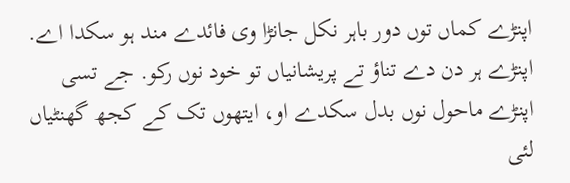اپنڑے کماں توں دور باہر نکل جانڑا وی فائدے مند ہو سکدا اے. اپنڑے ہر دن دے تناؤ تے پریشانیاں تو خود نوں رکو. جے تسی اپنڑے ماحول نوں بدل سکدے او، ایتھوں تک کے کجھ گھنٹیاں لئی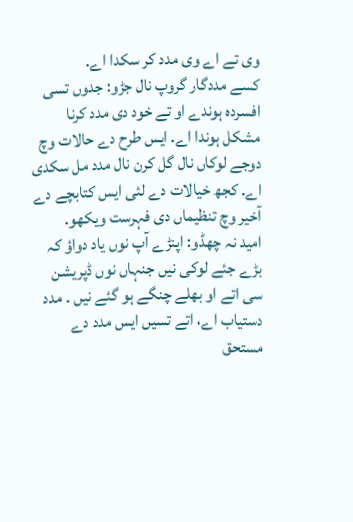وی تے اے وی مدد کر سکدا اے.
کسے مددگار گروپ نال جڑو: جدوں تسی افسردہ ہوندے او تے خود دی مدد کرنا مشکل ہوندا اے. ایس طرح دے حالات وچ دوجے لوکاں نال گل کرن نال مدد مل سکدی اے. کجھ خیالات دے لئی ایس کتابچے دے آخیر وچ تنظیماں دی فہرست ویکھو.
امید نہ چھڈو: اپنڑے آپ نوں یاد دواؤ کہ بڑے جئے لوکی نیں جنہاں نوں ڈپریشن سی اتے او بھلے چنگے ہو گئے نیں ۔ مدد دستیاب اے، اتے تسیں ایس مدد دے مستحق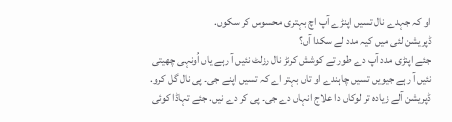او کہ جہدے نال تسیں اپنڑے آپ اچ بہتری محسوس کر سکوں.
ڈپریشن لئی میں کیہ مدد لے سکدا آں؟
جئے اپنڑی مدد آپ دے طور تے کوشش کرنڑ نال رزلٹ نئیں آ رہے یاں اُونہی چھیتی نئیں آ رہے جیویں تسیں چاہندے او تاں بہتر اے کہ تسیں اپنے جی۔ پی نال گل کرو.
ڈپریشن آلے زیادہ تر لوکاں دا علاج انہاں دے جی۔ پی کر دے نیں. جئے تہاڈا کوئی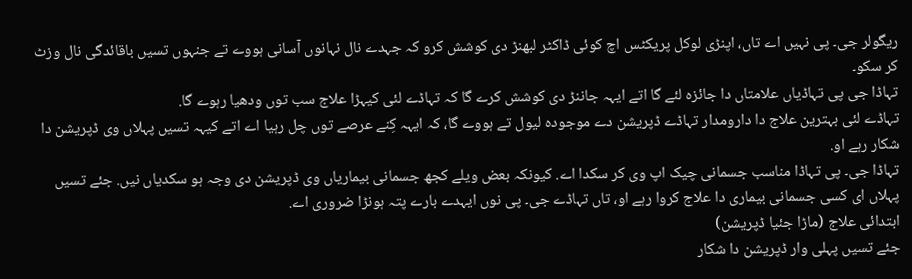ریگولر جی۔ پی نہیں اے تاں، اپنڑی لوکل پریکٹس اچ کوئی ڈاکٹر لبھنڑ دی کوشش کرو کہ جہدے نال نہانوں آسانی ہووے تے جنہوں تسیں باقائدگی نال وزٹ کر سکو۔
تہاڈا جی پی تہاڈیاں علامتاں دا جائزہ لئے گا اتے ایہہ جاننڑ دی کوشش کرے گا کہ تہاڈے لئی کیہڑا علاج سب توں ودھیا رہوے گا.
تہاڈے لئی بہترین علاج دا دارومدار تہاڈے ڈپریشن دے موجودہ لیول تے ہووے گا، کہ ایہہ کِنے عرصے توں چل رہیا اے اتے کیہہ تسیں پہلاں وی ڈپریشن دا شکار رہے او.
تہاڈا جی۔ پی تہاڈا مناسب جسمانی چیک اپ وی کر سکدا اے. کیونکہ بعض ویلے کجھ جسمانی بیماریاں وی ڈپریشن دی وجہ ہو سکدیاں نیں. جئے تسیں پہلاں ای کسی جسمانی بیماری دا علاج کروا رہے او، تاں تہاڈے جی۔ پی نوں ایہدے بارے پتہ ہونڑا ضروری اے.
ابتدائی علاج (ماڑا جئیا ڈپریشن)
جئے تسیں پہلی وار ڈپریشن دا شکار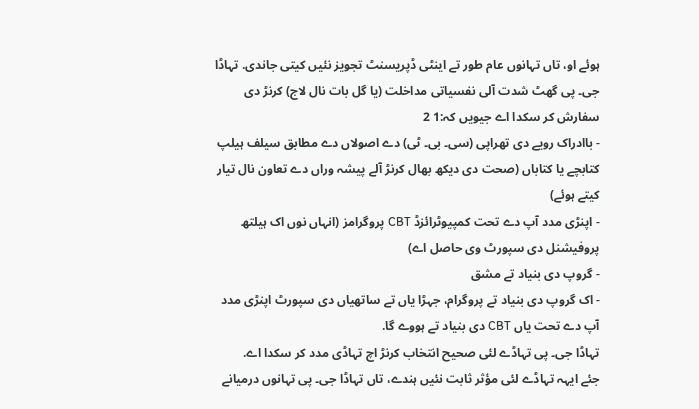ہوئے او، تاں تہانوں عام طور تے اینٹی ڈپریسنٹ تجویز نئیں کیتی جاندی. تہاڈا جی۔ پی گھٹ شدت آلی نفسیاتی مداخلت (یا گل بات نال لاج) کرنڑ دی سفارش کر سکدا اے جیویں کہ:1 2
- باادراک رویے دی تھراپی (سی۔ بی۔ ٹی) دے اصولاں دے مطابق سیلف ہیلپ کتابچے یا کتاباں (صحت دی دیکھ بھال کرنڑ آلے پیشہ وراں دے تعاون نال تیار کیتے ہوئے)
- اپنڑی مدد آپ دے تحت کمپیوٹرائزڈ CBT پروگرامز (انہاں نوں اک ہیلتھ پروفیشنل دی سپورٹ وی حاصل اے)
- گروپ دی بنیاد تے مشق
- اک گروپ دی بنیاد تے پروگرام، جہڑا یاں تے ساتھیاں دی سپورٹ اپنڑی مدد آپ دے تحت یاں CBT دی بنیاد تے ہووے گا.
تہاڈا جی۔ پی تہاڈے لئی صحیح انتخاب کرنڑ اچ تہاڈی مدد کر سکدا اے.
جئے ایہہ تہاڈے لئی مؤثر ثابت نئیں ہندے، تاں تہاڈا جی۔ پی تہانوں درمیانے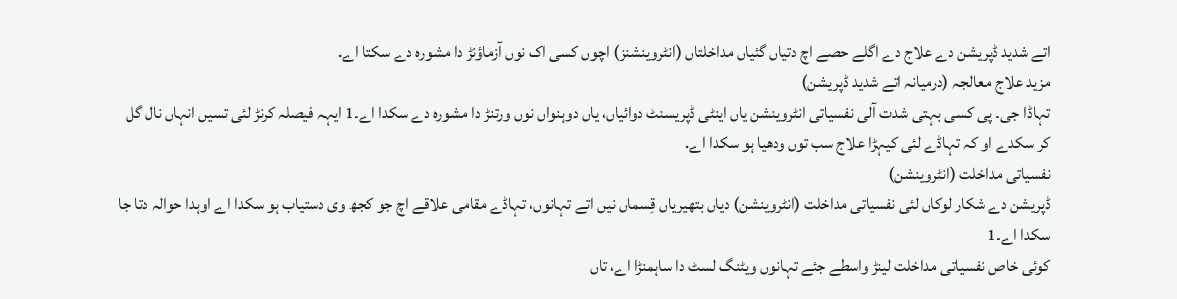اتے شدید ڈپریشن دے علاج دے اگلے حصے اچ دتیاں گئیاں مداخلتاں (انٹروینشنز) اچوں کسی اک نوں آزماؤنڑ دا مشورہ دے سکتا اے.
مزید علاج معالجہ (درمیانہ اتے شدید ڈپریشن)
تہاڈا جی۔ پی کسی بہتی شدت آلی نفسیاتی انٹروینشن یاں اینٹی ڈپریسنٹ دوائیاں، یاں دوہنواں نوں ورتنڑ دا مشورہ دے سکدا اے۔1 ایہہ فیصلہ کرنڑ لئی تسیں انہاں نال گل کر سکدے او کہ تہاڈے لئی کیہڑا علاج سب توں ودھیا ہو سکدا اے.
نفسیاتی مداخلت (انٹروینشن)
ڈپریشن دے شکار لوکاں لئی نفسیاتی مداخلت (انٹروینشن) دیاں بتھیریاں قِسماں نیں اتے تہانوں، تہاڈے مقامی علاقے اچ جو کجھ وی دستیاب ہو سکدا اے اوہدا حوالہ دتا جا سکدا اے۔1
کوئی خاص نفسیاتی مداخلت لینڑ واسطے جئے تہانوں ویٹنگ لسٹ دا ساہمنڑا اے، تاں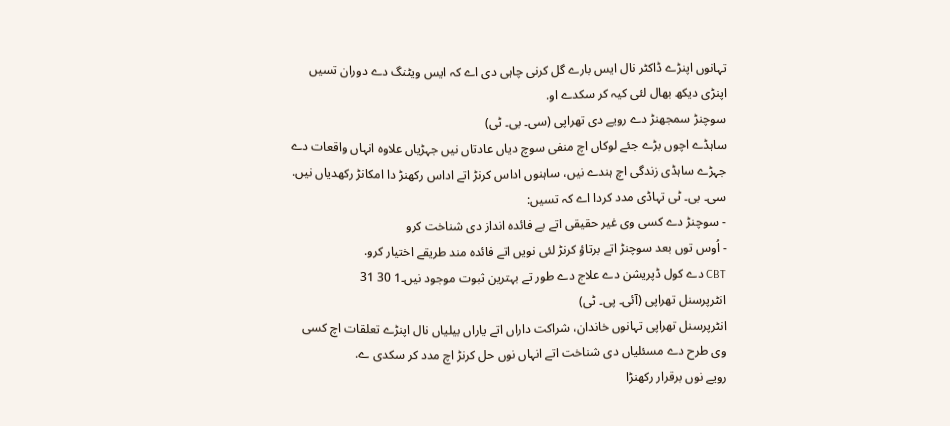تہانوں اپنڑے ڈاکٹر نال ایس بارے گل کرنی چاہی دی اے کہ ایس ویٹنگ دے دوران تسیں اپنڑی دیکھ بھال لئی کیہ کر سکدے او.
سوچنڑ سمجھنڑ دے رویے دی تھراپی (سی۔ بی۔ ٹی)
ساہڈے اچوں بڑے جئے لوکاں اچ منفی سوچ دیاں عادتاں نیں جہڑیاں علاوہ انہاں واقعات دے جہڑے ساہڈی زندگی اچ ہندے نیں، ساہنوں اداس کرنڑ اتے اداس رکھنڑ دا امکانڑ رکھدیاں نیں. سی۔ بی۔ ٹی تہاڈی مدد کردا اے کہ تسیں:
- سوچنڑ دے کسی وی غیر حقیقی اتے بے فائدہ انداز دی شناخت کرو
- اُوس توں بعد سوچنڑ اتے برتاؤ کرنڑ لئی نویں اتے فائدہ مند طریقے اختیار کرو.
CBT دے کول ڈپریشن دے علاج دے طور تے بہترین ثبوت موجود نیں۔1 30 31
انٹرپرسنل تھراپی (آئی۔ پی۔ ٹی)
انٹرپرسنل تھراپی تہانوں خاندان، شراکت داراں اتے یاراں بیلیاں نال اپنڑے تعلقات اچ کسی وی طرح دے مسئلیاں دی شناخت اتے انہاں نوں حل کرنڑ اچ مدد کر سکدی ے.
رویے نوں برقرار رکھنڑا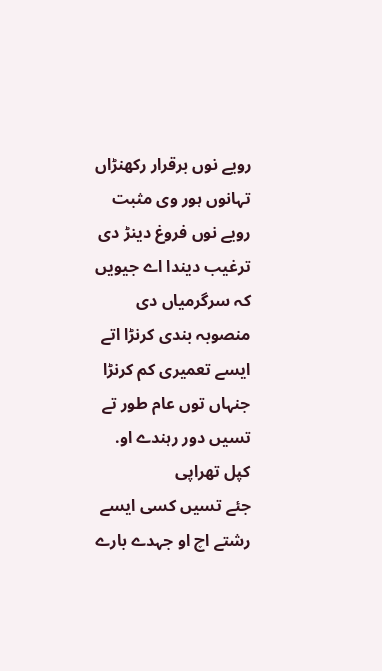رویے نوں برقرار رکھنڑاں تہانوں ہور وی مثبت رویے نوں فروغ دینڑ دی ترغیب دیندا اے جیویں کہ سرگرمیاں دی منصوبہ بندی کرنڑا اتے ایسے تعمیری کم کرنڑا جنہاں توں عام طور تے تسیں دور رہندے او.
کپل تھراپی
جئے تسیں کسی ایسے رشتے اچ او جہدے بارے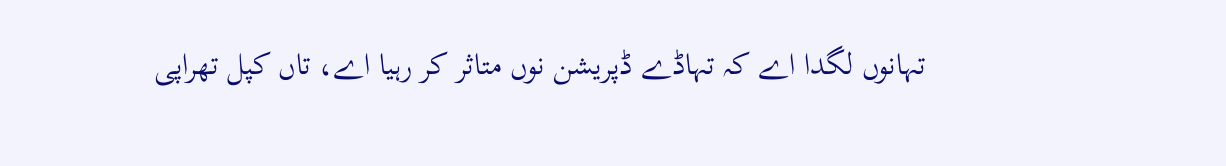تہانوں لگدا اے کہ تہاڈے ڈپریشن نوں متاثر کر رہیا اے، تاں کپل تھراپی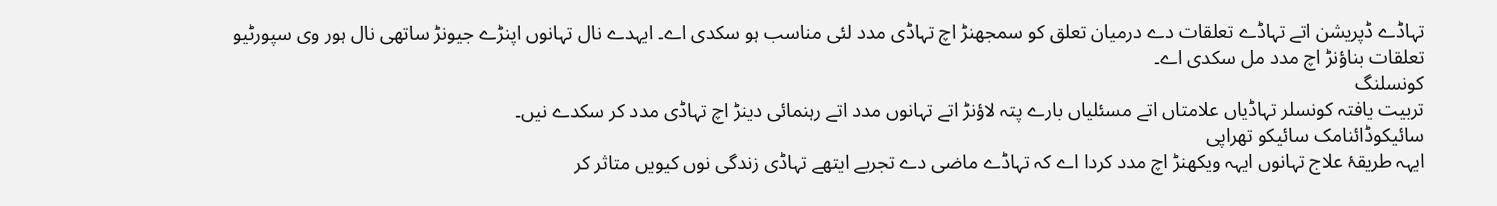تہاڈے ڈپریشن اتے تہاڈے تعلقات دے درمیان تعلق کو سمجھنڑ اچ تہاڈی مدد لئی مناسب ہو سکدی اے۔ ایہدے نال تہانوں اپنڑے جیونڑ ساتھی نال ہور وی سپورٹیو تعلقات بناؤنڑ اچ مدد مل سکدی اے۔
کونسلنگ
تربیت یافتہ کونسلر تہاڈیاں علامتاں اتے مسئلیاں بارے پتہ لاؤنڑ اتے تہانوں مدد اتے رہنمائی دینڑ اچ تہاڈی مدد کر سکدے نیں۔
سائیکوڈائنامک سائیکو تھراپی
ایہہ طریقۂ علاج تہانوں ایہہ ویکھنڑ اچ مدد کردا اے کہ تہاڈے ماضی دے تجربے ایتھے تہاڈی زندگی نوں کیویں متاثر کر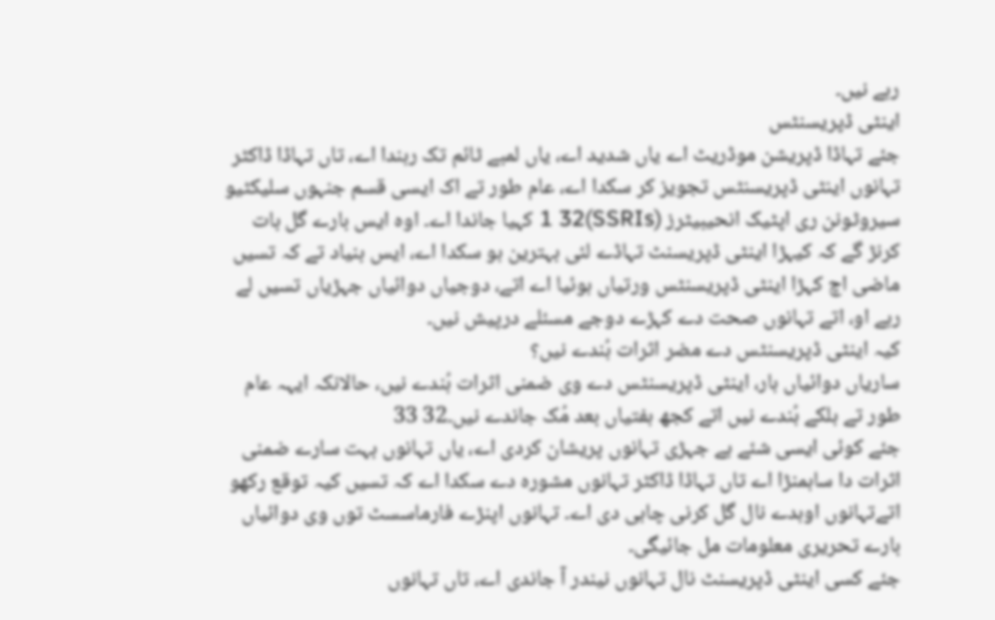رہے نیں۔
اینٹی ڈپریسنٹس
جئے تہاڈا ڈپریشن موڈریٹ اے یاں شدید اے، یاں لمبے ٹائم تک رہندا اے، تاں تہاڈا ڈاکٹر تہانوں اینٹی ڈپریسنٹس تجویز کر سکدا اے، عام طور تے اک ایسی قسم جنہوں سلیکٹیو سیروٹونن ری اپٹیک انحیبیٹرز (SSRIs)1 32 کہیا جاندا اے۔ اوہ ایس بارے گل بات کرنڑ گے کہ کیہڑا اینٹی ڈپریسنٹ تہاڈے لئی بہترین ہو سکدا اے، ایس بنیاد تے کہ تسیں ماضی اچ کہڑا اینٹی ڈپریسنٹس ورتیاں ہوئیا اے اتے، دوجیاں دوائیاں جہڑیاں تسیں لے رہے او، اتے تہانوں صحت دے کہڑے دوجے مسئلے درپیش نیں۔
کیہ اینٹی ڈپریسنٹس دے مضر اثرات ہُندے نیں؟
ساریاں دوائیاں ہار، اینٹی ڈپریسنٹس دے وی ضمنی اثرات ہُندے نیں، حالانکہ ایہہ عام طور تے ہلکے ہُندے نیں اتے کجھ ہفتیاں بعد مُک جاندے نیں۔32 33
جئے کوئی ایسی شئے ہے جہڑی تہانوں پریشان کردی اے، یاں تہانوں بہت سارے ضمنی اثرات دا ساہمنڑا اے تاں تہاڈا ڈاکٹر تہانوں مشورہ دے سکدا اے کہ تسیں کیہ توقع رکھو اتےتہانوں اوہدے نال گل کرنی چاہی دی اے۔ تہانوں اپنڑے فارماسسٹ توں وی دوائیاں بارے تحریری معلومات مل جائیگی۔
جئے کسی اینٹی ڈپریسنٹ نال تہانوں نیندر آ جاندی اے، تاں تہانوں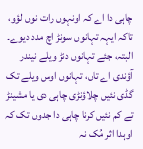چاہی دا اے کہ اونہوں رات نوں لؤو، تاکہ ایہہ تہانوں سونڑ اچ مدد دیوے۔ البتہ، جئے تہانوں دنڑ ویلے نیندر آؤندی اے تاں، تہانوں اوس ویلے تک گڈی نئیں چلاؤنڑی چاہی دی یا مشینڑ تے کم نئیں کرنا چاہی دا جدوں تک کہ اوہدا اثر مُک نہ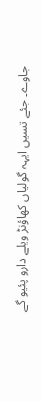جاوے۔ جئے تسیں ایہہ گولیاں کھاؤنڑ ویلے دارو پئیو گے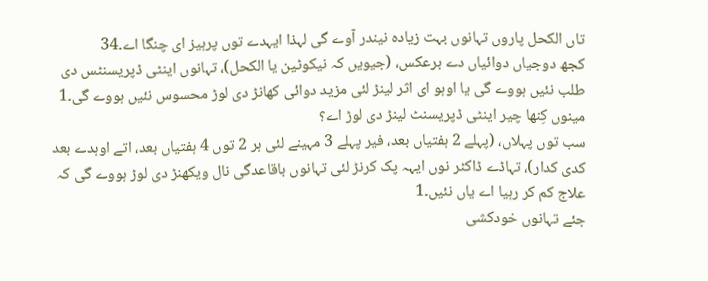تاں الکحل پاروں تہانوں بہت زیادہ نیندر آوے گی لہذا ایہدے توں پرہیز ای چنگا اے۔34
کجھ دوجیاں دوائیاں دے برعکس، (جیویں کہ نیکوٹین یا الکحل)، تہانوں اینٹی ڈپریسنٹس دی طلب نئیں ہووے گی یا اوہو ای اثر لینڑ لئی مزید دوائی کھانڑ دی لوڑ محسوس نئیں ہووے گی۔1
مینوں کِنھا چیر اینٹی ڈپریسنٹ لینڑ دی لوڑ اے؟
سب توں پہلاں، (پہلے 2 ہفتیاں بعد، فیر پہلے 3 مہینے لئی ہر 2 توں 4 ہفتیاں بعد، اتے اوہدے بعد کدی کدار)، تہاڈے ڈاکٹر نوں ایہہ پک کرنڑ لئی تہانوں باقاعدگی نال ویکھنڑ دی لوڑ ہووے گی کہ علاج کم کر رہیا اے یاں نئیں۔1
جئے تہانوں خودکشی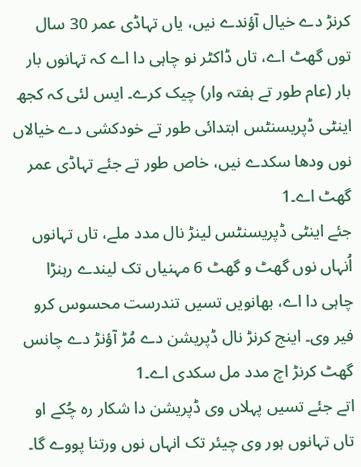کرنڑ دے خیال آؤندے نیں، یاں تہاڈی عمر 30 سال توں گھٹ اے، تاں ڈاکٹر نو چاہی دا اے کہ تہانوں بار بار (عام طور تے ہفتہ وار) چیک کرے۔ ایس لئی کہ کجھ اینٹی ڈپریسنٹس ابتدائی طور تے خودکشی دے خیالاں نوں ودھا سکدے نیں، خاص طور تے جئے تہاڈی عمر گھٹ اے۔1
جئے اینٹی ڈپریسنٹس لینڑ نال مدد ملے، تاں تہانوں اُنہاں نوں گھٹ و گھٹ 6 مہنیاں تک لیندے رہنڑا چاہی دا اے، بھانویں تسیں تندرست محسوس کرو فیر وی۔ اینج کرنڑ نال ڈپریشن دے مُڑ آؤنڑ دے چانس گھٹ کرنڑ اچ مدد مل سکدی اے۔1
اتے جئے تسیں پہلاں وی ڈپریشن دا شکار رہ چُکے او تاں تہانوں ہور وی چیئر تک انہاں نوں ورتنا پووے گا۔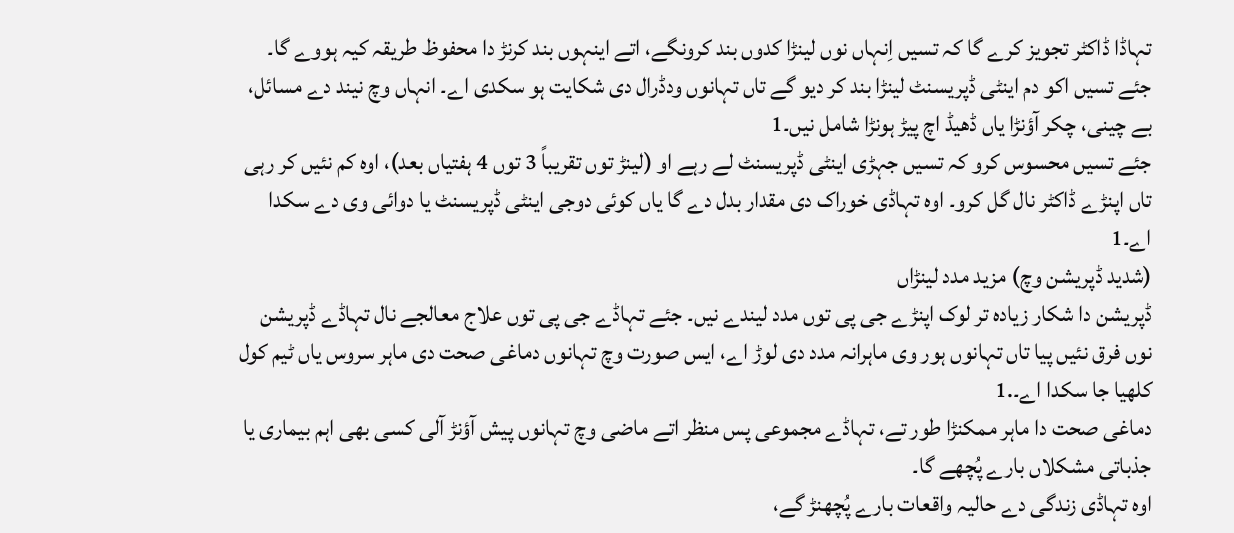تہاڈا ڈاکٹر تجویز کرے گا کہ تسیں اِنہاں نوں لینڑا کدوں بند کرونگے، اتے اینہوں بند کرنڑ دا محفوظ طریقہ کیہ ہووے گا۔
جئے تسیں اکو دم اینٹی ڈپریسنٹ لینڑا بند کر دیو گے تاں تہانوں ودڈرال دی شکایت ہو سکدی اے۔ انہاں وچ نیند دے مسائل، بے چینی، چکر آؤنڑا یاں ڈھیڈ اچ پیڑ ہونڑا شامل نیں۔1
جئے تسیں محسوس کرو کہ تسیں جہڑی اینٹی ڈپریسنٹ لے رہے او (لینڑ توں تقریباً 3 توں 4 ہفتیاں بعد)، اوہ کم نئیں کر رہی تاں اپنڑے ڈاکٹر نال گل کرو۔ اوہ تہاڈی خوراک دی مقدار بدل دے گا یاں کوئی دوجی اینٹی ڈپریسنٹ یا دوائی وی دے سکدا اے۔1
(شدید ڈپریشن وچ) مزید مدد لینڑاں
ڈپریشن دا شکار زیادہ تر لوک اپنڑے جی پی توں مدد لیندے نیں۔ جئے تہاڈے جی پی توں علاج معالجے نال تہاڈے ڈپریشن نوں فرق نئیں پیا تاں تہانوں ہور وی ماہرانہ مدد دی لوڑ اے، ایس صورت وچ تہانوں دماغی صحت دی ماہر سروس یاں ٹیم کول کلھیا جا سکدا اے۔.1
دماغی صحت دا ماہر ممکنڑا طور تے، تہاڈے مجموعی پس منظر اتے ماضی وچ تہانوں پیش آؤنڑ آلی کسی بھی اہم بیماری یا جذباتی مشکلاں بارے پُچھے گا۔
اوہ تہاڈی زندگی دے حالیہ واقعات بارے پُچھنڑ گے،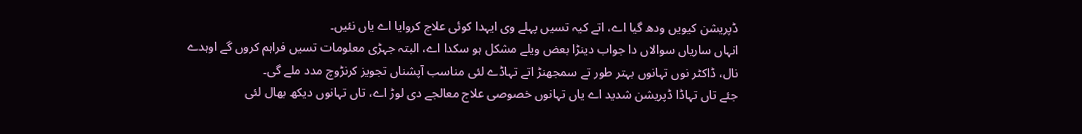ڈپریشن کیویں ودھ گیا اے، اتے کیہ تسیں پہلے وی ایہدا کوئی علاج کروایا اے یاں نئیں۔
انہاں ساریاں سوالاں دا جواب دینڑا بعض ویلے مشکل ہو سکدا اے، البتہ جہڑی معلومات تسیں فراہم کروں گے اوہدے نال، ڈاکٹر نوں تہانوں بہتر طور تے سمجھنڑ اتے تہاڈے لئی مناسب آپشناں تجویز کرنڑوچ مدد ملے گی۔
جئے تاں تہاڈا ڈپریشن شدید اے یاں تہانوں خصوصی علاج معالجے دی لوڑ اے، تاں تہانوں دیکھ بھال لئی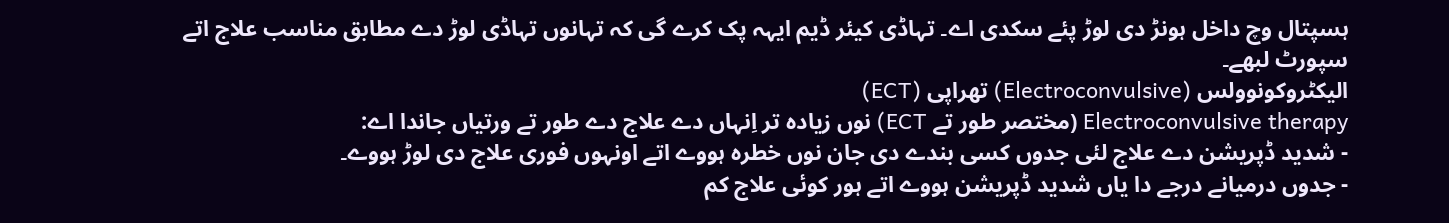ہسپتال وچ داخل ہونڑ دی لوڑ پئے سکدی اے۔ تہاڈی کیئر ڈیم ایہہ پک کرے گی کہ تہانوں تہاڈی لوڑ دے مطابق مناسب علاج اتے سپورٹ لبھے۔
الیکٹروکونوولس (Electroconvulsive) تھراپی (ECT)
Electroconvulsive therapy (مختصر طور تے ECT) نوں زیادہ تر اِنہاں دے علاج دے طور تے ورتیاں جاندا اے:
- شدید ڈپریشن دے علاج لئی جدوں کسی بندے دی جان نوں خطرہ ہووے اتے اونہوں فوری علاج دی لوڑ ہووے۔
- جدوں درمیانے درجے دا یاں شدید ڈپریشن ہووے اتے ہور کوئی علاج کم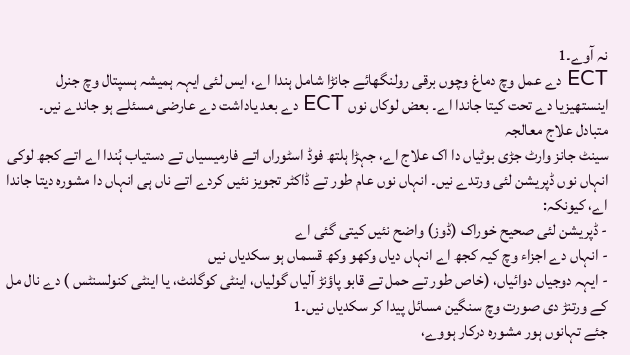نہ آوے۔1
ECT دے عمل وچ دماغ وچوں برقی رولنگھائے جانڑا شامل ہندا اے، ایس لئی ایہہ ہمیشہ ہسپتال وچ جنرل اینستھیزیا دے تحت کیتا جاندا اے۔ بعض لوکاں نوں ECT دے بعد یاداشت دے عارضی مسئلے ہو جاندے نیں۔
متبادل علاج معالجہ
سینٹ جانز وارٹ جڑی بوٹیاں دا اک علاج اے، جہڑا ہلتھ فوڈ اسٹوراں اتے فارمیسیاں تے دستیاب ہُندا اے اتے کجھ لوکی انہاں نوں ڈپریشن لئی ورتدے نیں۔ انہاں نوں عام طور تے ڈاکٹر تجویز نئیں کردے اتے ناں ہی انہاں دا مشورہ دیتا جاندا اے، کیونکہ:
- ڈپریشن لئی صحیح خوراک (ڈوز) واضح نئیں کیتی گئی اے
- انہاں دے اجزاء وچ کیہ کجھ اے انہاں دیاں وکھو وکھ قسماں ہو سکدیاں نیں
- ایہہ دوجیاں دوائیاں، (خاص طور تے حمل تے قابو پاؤنڑ آلیاں گولیاں، اینٹی کوگلنٹ، یا اینٹی کنولسنٹس ) دے نال مل کے ورتنڑ دی صورت وچ سنگین مسائل پیدا کر سکدیاں نیں۔1
جئے تہانوں ہور مشورہ درکار ہووے،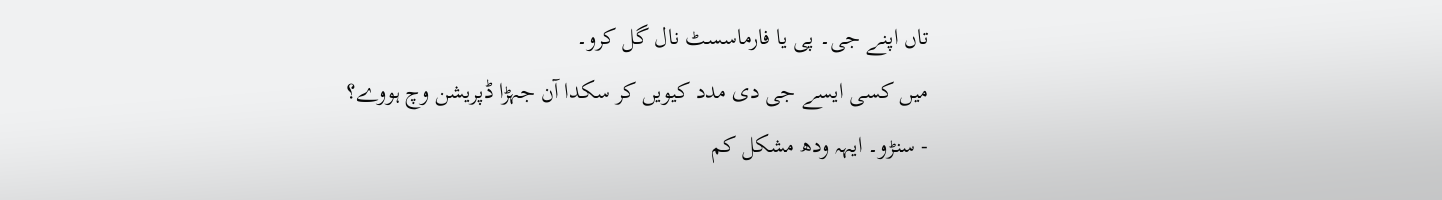تاں اپنے جی۔ پی یا فارماسسٹ نال گل کرو۔
میں کسی ایسے جی دی مدد کیویں کر سکدا آن جہڑا ڈپریشن وچ ہووے؟
- سنڑو۔ ایہہ ودھ مشکل کم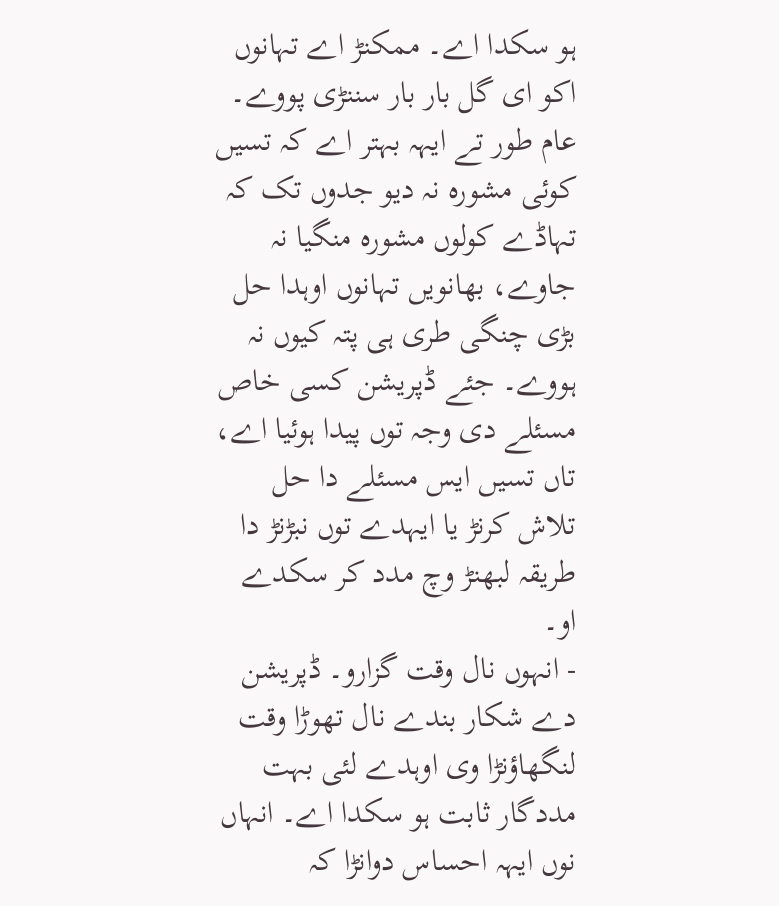ہو سکدا اے۔ ممکنڑ اے تہانوں اکو ای گل بار بار سننڑی پووے۔ عام طور تے ایہہ بہتر اے کہ تسیں کوئی مشورہ نہ دیو جدوں تک کہ تہاڈے کولوں مشورہ منگیا نہ جاوے، بھانویں تہانوں اوہدا حل بڑی چنگی طری ہی پتہ کیوں نہ ہووے۔ جئے ڈپریشن کسی خاص مسئلے دی وجہ توں پیدا ہوئیا اے، تاں تسیں ایس مسئلے دا حل تلاش کرنڑ یا ایہدے توں نبڑنڑ دا طریقہ لبھنڑ وچ مدد کر سکدے او۔
- انہوں نال وقت گزارو۔ ڈپریشن دے شکار بندے نال تھوڑا وقت لنگھاؤنڑا وی اوہدے لئی بہت مددگار ثابت ہو سکدا اے۔ انہاں نوں ایہہ احساس دوانڑا کہ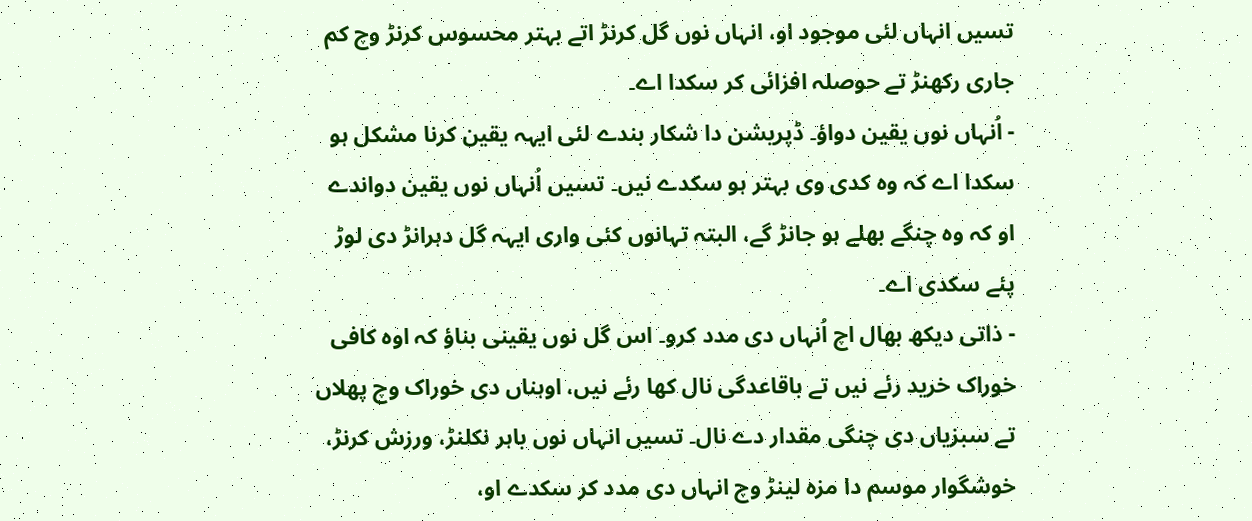تسیں انہاں لئی موجود او، انہاں نوں گل کرنڑ اتے بہتر محسوس کرنڑ وچ کم جاری رکھنڑ تے حوصلہ افزائی کر سکدا اے۔
- اُنہاں نوں یقین دواؤ۔ ڈپریشن دا شکار بندے لئی ایہہ یقین کرنا مشکل ہو سکدا اے کہ وہ کدی وی بہتر ہو سکدے نیں۔ تسیں اُنہاں نوں یقین دواندے او کہ وہ چنگے بھلے ہو جانڑ گے، البتہ تہانوں کئی واری ایہہ گل دہرانڑ دی لوڑ پئے سکدی اے۔
- ذاتی دیکھ بھال اچ اُنہاں دی مدد کرو۔ اس گل نوں یقینی بناؤ کہ اوہ کافی خوراک خرید رئے نیں تے باقاعدگی نال کھا رئے نیں، اوہناں دی خوراک وچ پھلاں تے سبزیاں دی چنگی مقدار دے نال۔ تسیں انہاں نوں باہر نکلنڑ، ورزش کرنڑ، خوشگوار موسم دا مزہ لینڑ وچ انہاں دی مدد کر سکدے او،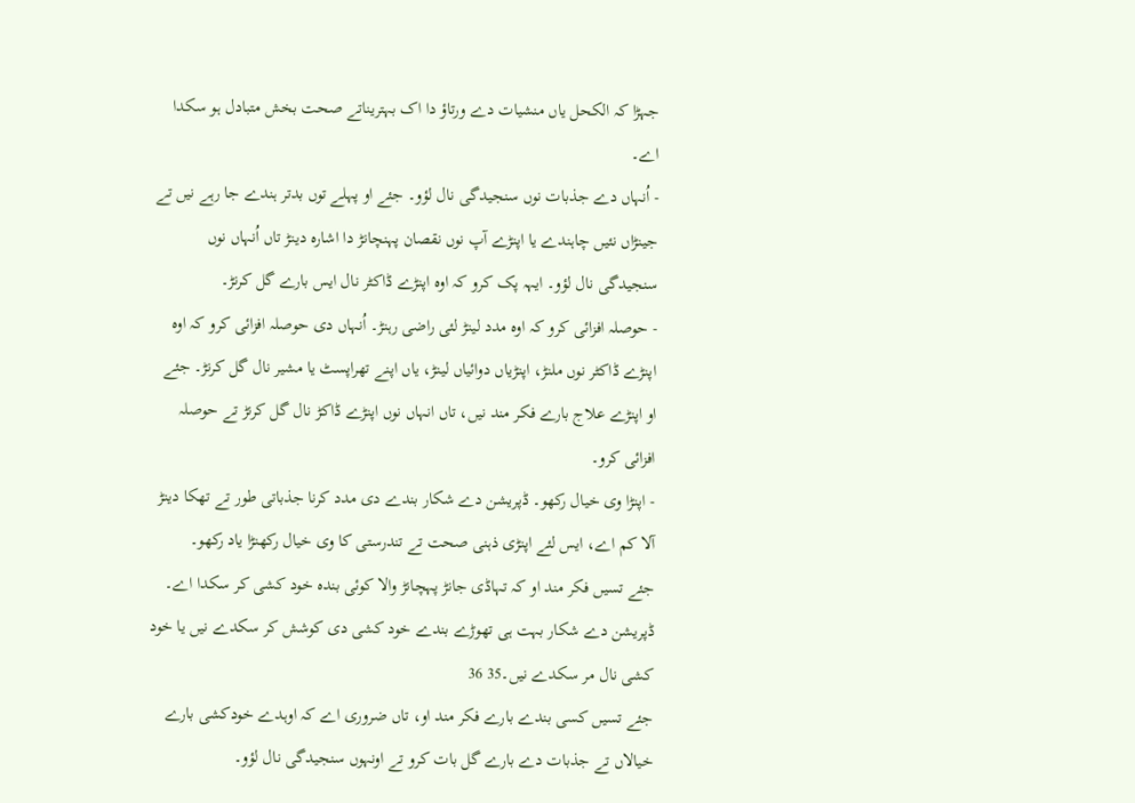جہڑا کہ الکحل یاں منشیات دے ورتاؤ دا اک بہتریناتے صحت بخش متبادل ہو سکدا اے۔
- اُنہاں دے جذبات نوں سنجیدگی نال لؤو۔ جئے او پہلے توں بدتر ہندے جا رہے نیں تے جینڑاں نئیں چاہندے یا اپنڑے آپ نوں نقصان پہنچانڑ دا اشارہ دینڑ تاں اُنہاں نوں سنجیدگی نال لؤو۔ ایہہ پک کرو کہ اوہ اپنڑے ڈاکٹر نال ایس بارے گل کرنڑ۔
- حوصلہ افزائی کرو کہ اوہ مدد لینڑ لئی راضی رہنڑ۔ اُنہاں دی حوصلہ افزائی کرو کہ اوہ اپنڑے ڈاکٹر نوں ملنڑ، اپنڑیاں دوائیاں لینڑ، یاں اپنے تھراپسٹ یا مشیر نال گل کرنڑ۔ جئے او اپنڑے علاج بارے فکر مند نیں، تاں انہاں نوں اپنڑے ڈاکڑ نال گل کرنڑ تے حوصلہ افزائی کرو۔
- اپنڑا وی خیال رکھو۔ ڈپریشن دے شکار بندے دی مدد کرنا جذباتی طور تے تھکا دینڑ آلا کم اے، ایس لئے اپنڑی ذہنی صحت تے تندرستی کا وی خیال رکھنڑا یاد رکھو۔
جئے تسیں فکر مند او کہ تہاڈی جانڑ پہچانڑ والا کوئی بندہ خود کشی کر سکدا اے۔
ڈپریشن دے شکار بہت ہی تھوڑے بندے خود کشی دی کوشش کر سکدے نیں یا خود کشی نال مر سکدے نیں۔35 36
جئے تسیں کسی بندے بارے فکر مند او، تاں ضروری اے کہ اوہدے خودکشی بارے خیالاں تے جذبات دے بارے گل بات کرو تے اونہوں سنجیدگی نال لؤو۔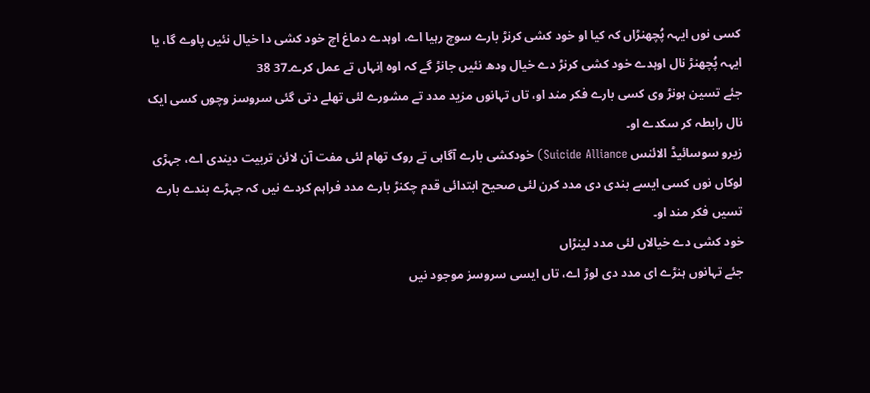کسی نوں ایہہ پُچھنڑاں کہ کیا او خود کشی کرنڑ بارے سوچ رہیا اے، اوہدے دماغ اچ خود کشی دا خیال نئیں پاوے گا، یا ایہہ پُچھنڑ نال اوہدے خود کشی کرنڑ دے خیال ودھ نئیں جانڑ گے کہ اوہ اِنہاں تے عمل کرے۔37 38
جئے تسین ہونڑ وی کسی بارے فکر مند او، تاں تہانوں مزید مدد تے مشورے لئی تھلے دتی گئی سروسز وچوں کسی ایک نال رابطہ کر سکدے او۔
زیرو سوسائیڈ الائنس Suicide Alliance) خودکشی بارے آگاہی تے روک تھام لئی مفت آن لائن تربیت دیندی اے، جہڑی لوکاں نوں کسی ایسے بندی دی مدد کرن لئی صحیح ابتدائی قدم چکنڑ بارے مدد فراہم کردے نیں کہ جہڑے بندے بارے تسیں فکر مند او۔
خود کشی دے خیالاں لئی مدد لینڑاں
جئے تہانوں ہنڑے ای مدد دی لوڑ اے، تاں ایسی سروسز موجود نیں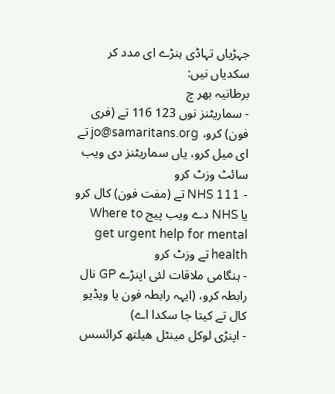جہڑیاں تہاڈی ہنڑے ای مدد کر سکدیاں نیں:
برطانیہ بھر چ
- سماریٹنز نوں 123 116 تے (فری فون) کرو، jo@samaritans.org تے ای میل کرو، یاں سماریٹنز دی ویب سائٹ وزٹ کرو
- 111 NHS تے (مفت فون) کال کرو یا NHS دے ویب پیج Where to get urgent help for mental health تے وزٹ کرو
- ہنگامی ملاقات لئی اپنڑے GP نال رابطہ کرو، (ایہہ رابطہ فون یا ویڈیو کال تے کیتا جا سکدا اے)
- اپنڑی لوکل مینٹل ھیلتھ کرائسس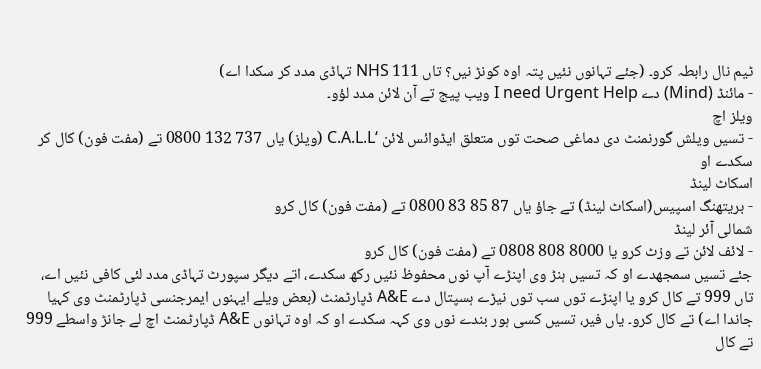ٹیم نال رابطہ کرو۔ (جئے تہانوں نئیں پتہ اوہ کونڑ نیں؟ تاں 111 NHS تہاڈی مدد کر سکدا اے)
- مائنڈ (Mind) دے I need Urgent Help ویب پیج تے آن لائن مدد لؤو۔
ویلز اچ
- تسیں ویلش گورنمنٹ دی دماغی صحت توں متعلق ایڈوائس لائن ‘C.A.L.L (ویلز) یاں 737 132 0800 تے (مفت فون) کال کر سکدے او
اسکاٹ لینڈ
- بریتھنگ اسپیس(اسکاٹ لینڈ) تے جاؤ یاں 87 85 83 0800 تے (مفت فون) کال کرو
شمالی آئر لینڈ
- لائف لائن تے وزٹ کرو یا 8000 808 0808 تے (مفت فون) کال کرو
جئے تسیں سمجھدے او کہ تسیں ہنڑ وی اپنڑے آپ نوں محفوظ نئیں رکھ سکدے، اتے دیگر سپورٹ تہاڈی مدد لئی کافی نئیں اے، تاں 999 تے کال کرو یا اپنڑے توں سب توں نیڑے ہسپتال دے A&E ڈپارٹمنٹ (بعض ویلے ایہنوں ایمرجنسی ڈپارٹمنٹ وی کہیا جاندا اے) تے کال کرو۔ یاں فیر، تسیں کسی ہور بندے نوں وی کہہ سکدے او کہ اوہ تہانوں A&E ڈپارٹمنٹ اچ لے جانڑ واسطے 999 تے کال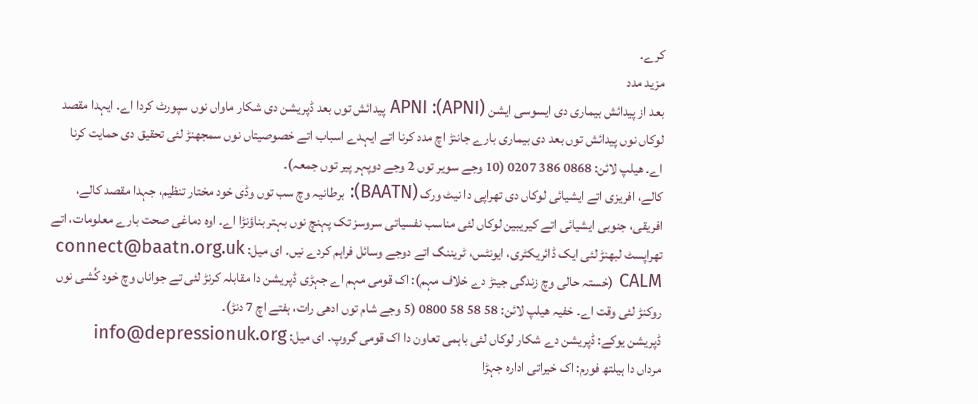کرے۔
مزید مدد
بعد از پیدائش بیماری دی ایسوسی ایشن (APNI): APNI پیدائش توں بعد ڈپریشن دی شکار ماواں نوں سپورٹ کردا اے۔ ایہدا مقصد لوکاں نوں پیدائش توں بعد دی بیماری بارے جاننڑ اچ مدد کرنا اتے ایہدے اسباب اتے خصوصیتاں نوں سمجھنڑ لئی تحقیق دی حمایت کرنا اے۔ ھیلپ لائن: 0868 386 0207 (10 وجے سویر توں 2 وجے دوپہر پیر توں جمعہ)۔
کالے، افریزی اتے ایشیائی لوکاں دی تھراپی دا نیٹ ورک (BAATN): برطانیہ وچ سب توں وڈی خود مختار تنظیم، جہدا مقصد کالے، افریقی، جنوبی ایشیائی اتے کیریبین لوکاں لئی مناسب نفسیاتی سروسز تک پہنچ نوں بہتر بناؤنڑا اے۔ اوہ دماغی صحت بارے معلومات، اتے تھراپسٹ لبھنڑ لئی ایک ڈائریکٹری، ایونٹس، ٹریننگ اتے دوجے وسائل فراہم کردے نیں۔ ای میل: connect@baatn.org.uk
CALM (خستہ حالی وچ زندگی جینڑ دے خلاف مہم): اک قومی مہم اے جہڑی ڈپریشن دا مقابلہ کرنڑ لئی تے جواناں وچ خود کُشی نوں روکنڑ لئی وقت اے۔ خفیہ ھیلپ لائن: 58 58 58 0800 (5 وجے شام توں ادھی رات، ہفتے اچ 7 دنڑ)۔
ڈپریشن یوکے: ڈپریشن دے شکار لوکاں لئی باہمی تعاون دا اک قومی گروپ۔ ای میل: info@depressionuk.org
مرداں دا ہیلتھ فورم: اک خیراتی ادارہ جہڑا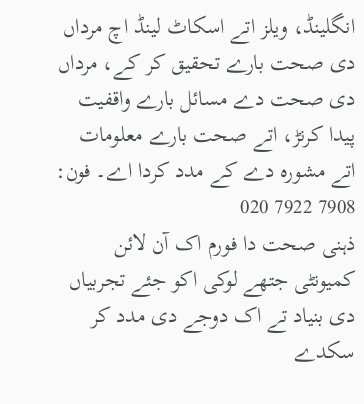انگلینڈ، ویلز اتے اسکاٹ لینڈ اچ مرداں دی صحت بارے تحقیق کر کے، مرداں دی صحت دے مسائل بارے واقفیت پیدا کرنڑ، اتے صحت بارے معلومات اتے مشورہ دے کے مدد کردا اے۔ فون: 7908 7922 020
ذہنی صحت دا فورم اک آن لائن کمیونٹی جتھے لوکی اکو جئے تجربیاں دی بنیاد تے اک دوجے دی مدد کر سکدے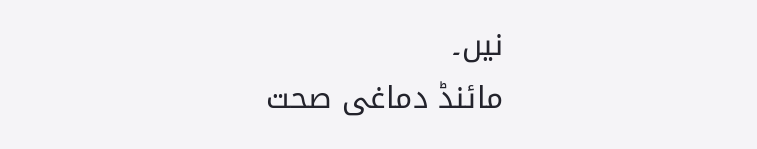نیں۔
مائنڈ دماغی صحت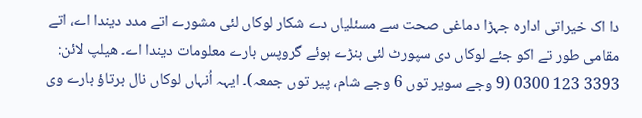دا اک خیراتی ادارہ جہڑا دماغی صحت سے مسئلیاں دے شکار لوکاں لئی مشورے اتے مدد دیندا اے، اتے مقامی طور تے اکو جئے لوکاں دی سپورٹ لئی بنڑے ہوئے گروپس بارے معلومات دیندا اے۔ ھیلپ لائن: 3393 123 0300 (9 وجے سویر توں 6 وجے شام، پیر توں جمعہ)۔ ایہہ اُنہاں لوکاں نال برتاؤ بارے وی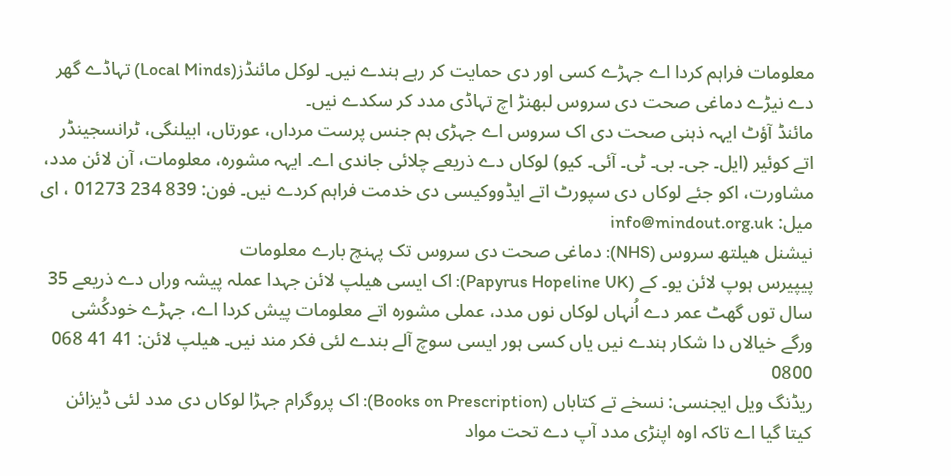معلومات فراہم کردا اے جہڑے کسی اور دی حمایت کر رہے ہندے نیں۔ لوکل مائنڈز(Local Minds) تہاڈے گھر دے نیڑے دماغی صحت دی سروس لبھنڑ اچ تہاڈی مدد کر سکدے نیں۔
مائنڈ آؤٹ ایہہ ذہنی صحت دی اک سروس اے جہڑی ہم جنس پرست مرداں، عورتاں، ابیلنگی، ٹرانسجینڈر اتے کوئیر (ایل۔ جی۔ بی۔ ٹی۔ آئی۔ کیو) لوکاں دے ذریعے چلائی جاندی اے۔ ایہہ مشورہ، معلومات، آن لائن مدد، مشاورت، اکو جئے لوکاں دی سپورٹ اتے ایڈووکیسی دی خدمت فراہم کردے نیں۔ فون: 839 234 01273 ، ای میل: info@mindout.org.uk
نیشنل ھیلتھ سروس (NHS): دماغی صحت دی سروس تک پہنچ بارے معلومات
پیپیرس ہوپ لائن یو۔ کے (Papyrus Hopeline UK): اک ایسی ھیلپ لائن جہدا عملہ پیشہ وراں دے ذریعے 35 سال توں گھٹ عمر دے اُنہاں لوکاں نوں مدد، عملی مشورہ اتے معلومات پیش کردا اے، جہڑے خودکُشی ورگے خیالاں دا شکار ہندے نیں یاں کسی ہور ایسی سوچ آلے بندے لئی فکر مند نیں۔ ھیلپ لائن: 41 41 068 0800
ریڈنگ ویل ایجنسی: نسخے تے کتاباں (Books on Prescription): اک پروگرام جہڑا لوکاں دی مدد لئی ڈیزائن کیتا گیا اے تاکہ اوہ اپنڑی مدد آپ دے تحت مواد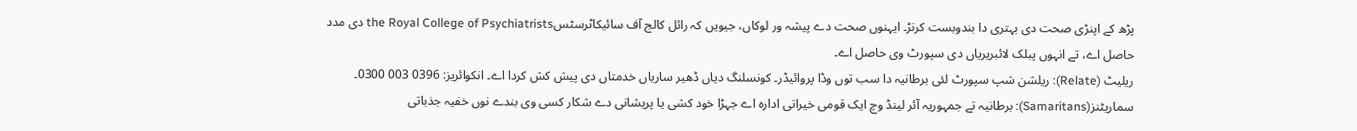پڑھ کے اپنڑی صحت دی بہتری دا بندوبست کرنڑ۔ ایہنوں صحت دے پیشہ ور لوکاں، جیویں کہ رائل کالج آف سائیکاٹرسٹسthe Royal College of Psychiatrists دی مدد حاصل اے، تے انہوں پبلک لائبریریاں دی سپورٹ وی حاصل اے۔
ریلیٹ (Relate): ریلشن شپ سپورٹ لئی برطانیہ دا سب توں وڈا پروائیڈر۔ کونسلنگ دیاں ڈھیر ساریاں خدمتاں دی پیش کش کردا اے۔ انکوائریز: 0396 003 0300۔
سماریٹنز(Samaritans): برطانیہ تے جمہوریہ آئر لینڈ وچ ایک قومی خیراتی ادارہ اے جہڑا خود کشی یا پریشانی دے شکار کسی وی بندے نوں خفیہ جذباتی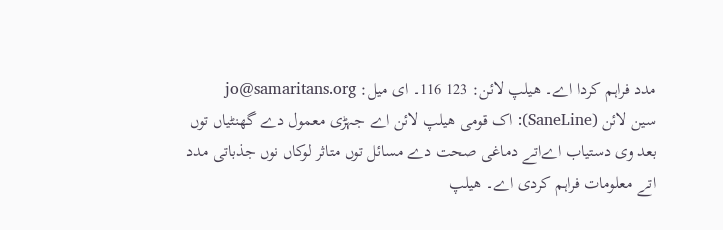مدد فراہم کردا اے۔ ھیلپ لائن: 123 116۔ ای میل: jo@samaritans.org
سین لائن (SaneLine): اک قومی ھیلپ لائن اے جہڑی معمول دے گھنٹیاں توں بعد وی دستیاب اےاتے دماغی صحت دے مسائل توں متاثر لوکاں نوں جذباتی مدد اتے معلومات فراہم کردی اے۔ ھیلپ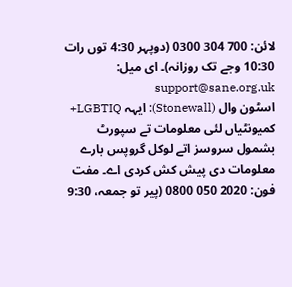لائن: 700 304 0300 (دوپہر 4:30 توں رات 10:30 وجے تک روزانہ)۔ ای میل: support@sane.org.uk
اسٹون وال (Stonewall): ایہہ LGBTIQ+ کمیونٹیاں لئی معلومات تے سپورٹ بشمول سروسز اتے لوکل گروپس بارے معلومات دی پیش کش کردی اے۔ مفت فون: 2020 050 0800 (پیر تو جمعہ، 9:30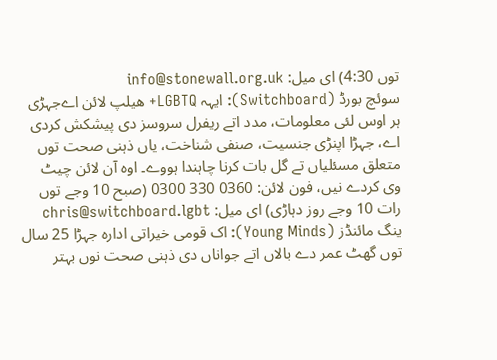توں 4:30) ای میل: info@stonewall.org.uk
سوئچ بورڈ (Switchboard): ایہہ LGBTQ+ ھیلپ لائن اےجہڑی ہر اوس لئی معلومات، مدد اتے ریفرل سروسز دی پیشکش کردی اے، جہڑا اپنڑی جنسیت، صنفی شناخت، یاں ذہنی صحت توں متعلق مسئلیاں تے گل بات کرنا چاہندا ہووے۔ اوہ آن لائن چیٹ وی کردے نیں، فون لائن: 0360 330 0300 (صبح 10 وجے توں رات 10 وجے روز دہاڑی) ای میل: chris@switchboard.lgbt
ینگ مائنڈز (Young Minds): اک قومی خیراتی ادارہ جہڑا 25 سال توں گھٹ عمر دے بالاں اتے جواناں دی ذہنی صحت نوں بہتر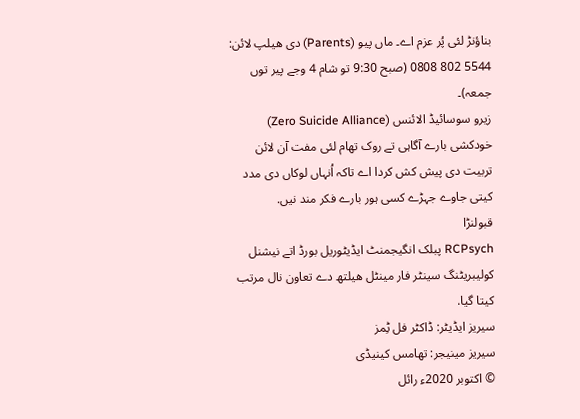بناؤنڑ لئی پُر عزم اے۔ ماں پیو (Parents) دی ھیلپ لائن: 5544 802 0808 (صبح 9:30 تو شام 4 وجے پیر توں جمعہ)۔
زیرو سوسائیڈ الائنس (Zero Suicide Alliance) خودکشی بارے آگاہی تے روک تھام لئی مفت آن لائن تربیت دی پیش کش کردا اے تاکہ اُنہاں لوکاں دی مدد کیتی جاوے جہڑے کسی ہور بارے فکر مند نیں.
قبولنڑا
RCPsych پبلک انگیجمنٹ ایڈیٹوریل بورڈ اتے نیشنل کولیبریٹنگ سینٹر فار مینٹل ھیلتھ دے تعاون نال مرتب کیتا گیا.
سیریز ایڈیٹر: ڈاکٹر فل ٹِمز
سیریز مینیجر: تھامس کینیڈی
© اکتوبر 2020ء رائل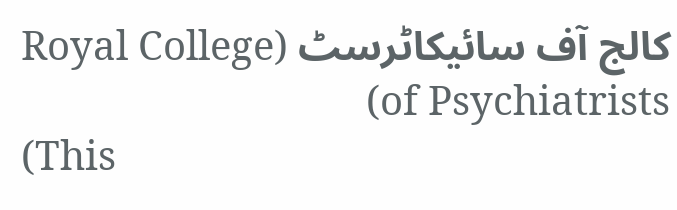کالج آف سائیکاٹرسٹ (Royal College of Psychiatrists)
(This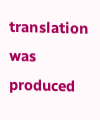translation was produced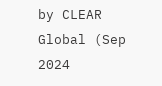by CLEAR Global (Sep 2024